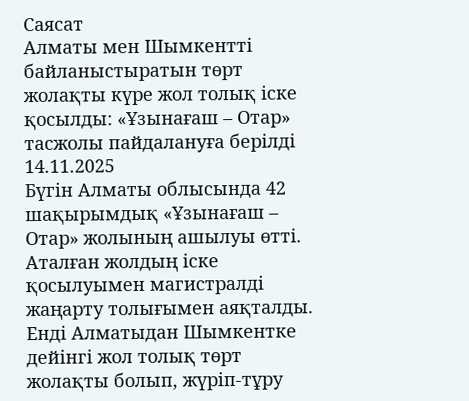Саясат
Алматы мен Шымкентті байланыстыратын төрт жолақты күре жол толық іске қосылды: «Ұзынағаш – Отар» тасжолы пайдалануға берілді 14.11.2025
Бүгін Алматы облысында 42 шақырымдық «Ұзынағаш – Отар» жолының ашылуы өтті. Аталған жолдың іске қосылуымен магистралді жаңарту толығымен аяқталды. Енді Алматыдан Шымкентке дейінгі жол толық төрт жолақты болып, жүріп-тұру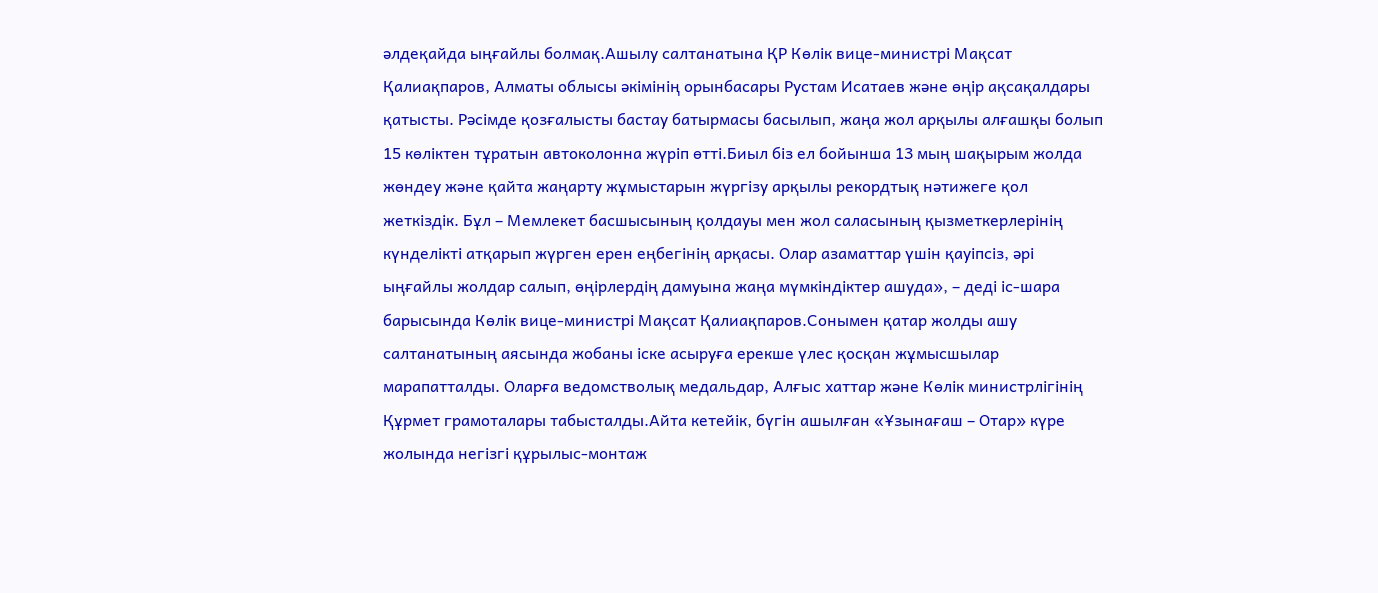әлдеқайда ыңғайлы болмақ.Ашылу салтанатына ҚР Көлік вице-министрі Мақсат Қалиақпаров, Алматы облысы әкімінің орынбасары Рустам Исатаев және өңір ақсақалдары қатысты. Рәсімде қозғалысты бастау батырмасы басылып, жаңа жол арқылы алғашқы болып 15 көліктен тұратын автоколонна жүріп өтті.Биыл біз ел бойынша 13 мың шақырым жолда жөндеу және қайта жаңарту жұмыстарын жүргізу арқылы рекордтық нәтижеге қол жеткіздік. Бұл – Мемлекет басшысының қолдауы мен жол саласының қызметкерлерінің күнделікті атқарып жүрген ерен еңбегінің арқасы. Олар азаматтар үшін қауіпсіз, әрі ыңғайлы жолдар салып, өңірлердің дамуына жаңа мүмкіндіктер ашуда», – деді іс-шара барысында Көлік вице-министрі Мақсат Қалиақпаров.Сонымен қатар жолды ашу салтанатының аясында жобаны іске асыруға ерекше үлес қосқан жұмысшылар марапатталды. Оларға ведомстволық медальдар, Алғыс хаттар және Көлік министрлігінің Құрмет грамоталары табысталды.Айта кетейік, бүгін ашылған «Ұзынағаш – Отар» күре жолында негізгі құрылыс-монтаж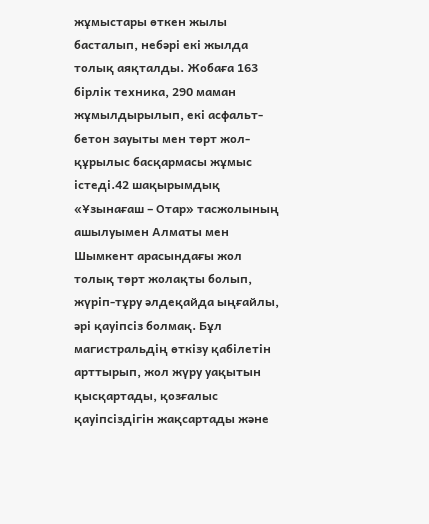жұмыстары өткен жылы басталып, небәрі екі жылда толық аяқталды. Жобаға 163 бірлік техника, 290 маман жұмылдырылып, екі асфальт-бетон зауыты мен төрт жол-құрылыс басқармасы жұмыс істеді.42 шақырымдық «Ұзынағаш – Отар» тасжолының ашылуымен Алматы мен Шымкент арасындағы жол толық төрт жолақты болып, жүріп-тұру әлдеқайда ыңғайлы, әрі қауіпсіз болмақ. Бұл магистральдің өткізу қабілетін арттырып, жол жүру уақытын қысқартады, қозғалыс қауіпсіздігін жақсартады және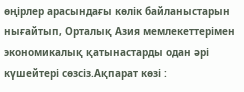өңірлер арасындағы көлік байланыстарын нығайтып, Орталық Азия мемлекеттерімен экономикалық қатынастарды одан әрі күшейтері сөзсіз.Ақпарат көзі :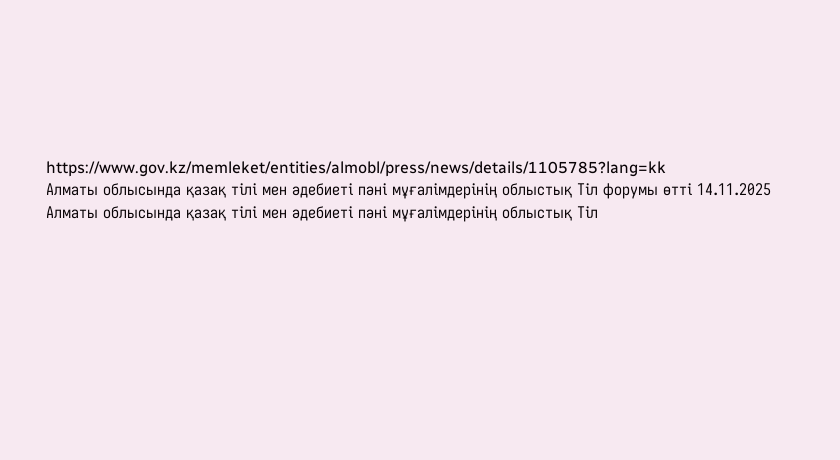https://www.gov.kz/memleket/entities/almobl/press/news/details/1105785?lang=kk
Алматы облысында қазақ тілі мен әдебиеті пәні мұғалімдерінің облыстық Тіл форумы өтті 14.11.2025
Алматы облысында қазақ тілі мен әдебиеті пәні мұғалімдерінің облыстық Тіл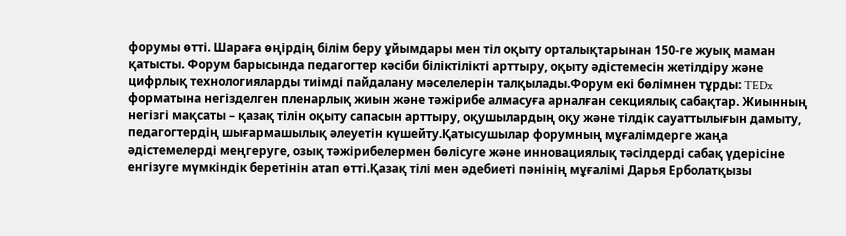форумы өтті. Шараға өңірдің білім беру ұйымдары мен тіл оқыту орталықтарынан 150-ге жуық маман қатысты. Форум барысында педагогтер кәсіби біліктілікті арттыру, оқыту әдістемесін жетілдіру және цифрлық технологияларды тиімді пайдалану мәселелерін талқылады.Форум екі бөлімнен тұрды: TEDx форматына негізделген пленарлық жиын және тәжірибе алмасуға арналған секциялық сабақтар. Жиынның негізгі мақсаты – қазақ тілін оқыту сапасын арттыру, оқушылардың оқу және тілдік сауаттылығын дамыту, педагогтердің шығармашылық әлеуетін күшейту.Қатысушылар форумның мұғалімдерге жаңа әдістемелерді меңгеруге, озық тәжірибелермен бөлісуге және инновациялық тәсілдерді сабақ үдерісіне енгізуге мүмкіндік беретінін атап өтті.Қазақ тілі мен әдебиеті пәнінің мұғалімі Дарья Ерболатқызы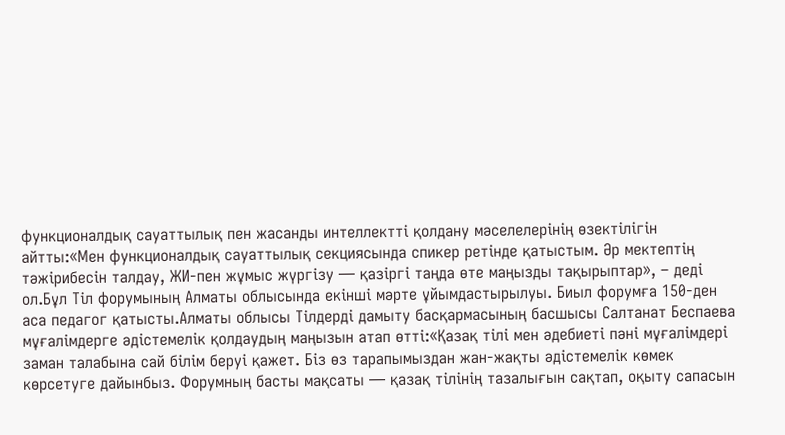функционалдық сауаттылық пен жасанды интеллектті қолдану мәселелерінің өзектілігін айтты:«Мен функционалдық сауаттылық секциясында спикер ретінде қатыстым. Әр мектептің тәжірибесін талдау, ЖИ-пен жұмыс жүргізу — қазіргі таңда өте маңызды тақырыптар», – деді ол.Бұл Тіл форумының Алматы облысында екінші мәрте ұйымдастырылуы. Биыл форумға 150-ден аса педагог қатысты.Алматы облысы Тілдерді дамыту басқармасының басшысы Салтанат Беспаева мұғалімдерге әдістемелік қолдаудың маңызын атап өтті:«Қазақ тілі мен әдебиеті пәні мұғалімдері заман талабына сай білім беруі қажет. Біз өз тарапымыздан жан-жақты әдістемелік көмек көрсетуге дайынбыз. Форумның басты мақсаты — қазақ тілінің тазалығын сақтап, оқыту сапасын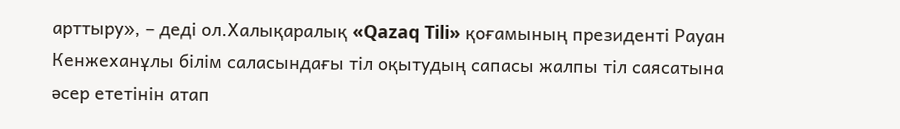арттыру», – деді ол.Халықаралық «Qazaq Tili» қоғамының президенті Рауан Кенжеханұлы білім саласындағы тіл оқытудың сапасы жалпы тіл саясатына әсер ететінін атап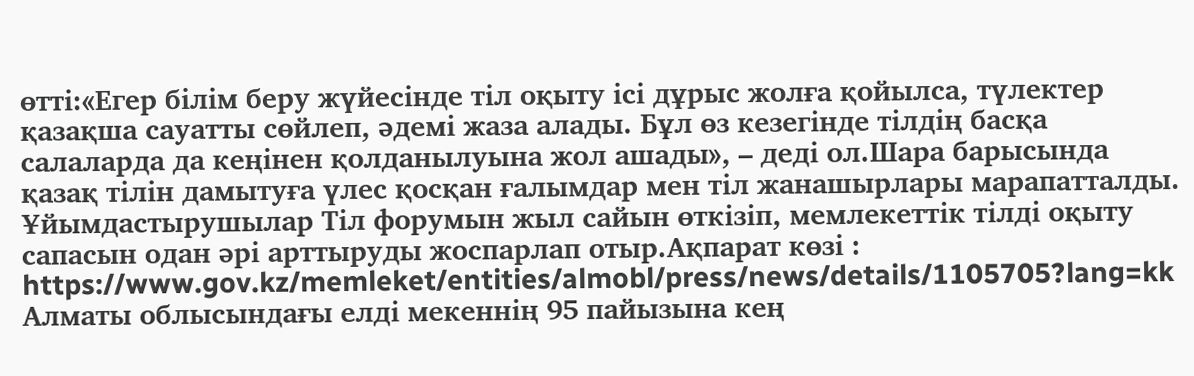өтті:«Егер білім беру жүйесінде тіл оқыту ісі дұрыс жолға қойылса, түлектер қазақша сауатты сөйлеп, әдемі жаза алады. Бұл өз кезегінде тілдің басқа салаларда да кеңінен қолданылуына жол ашады», – деді ол.Шара барысында қазақ тілін дамытуға үлес қосқан ғалымдар мен тіл жанашырлары марапатталды. Ұйымдастырушылар Тіл форумын жыл сайын өткізіп, мемлекеттік тілді оқыту сапасын одан әрі арттыруды жоспарлап отыр.Ақпарат көзі : https://www.gov.kz/memleket/entities/almobl/press/news/details/1105705?lang=kk
Алматы облысындағы елді мекеннің 95 пайызына кең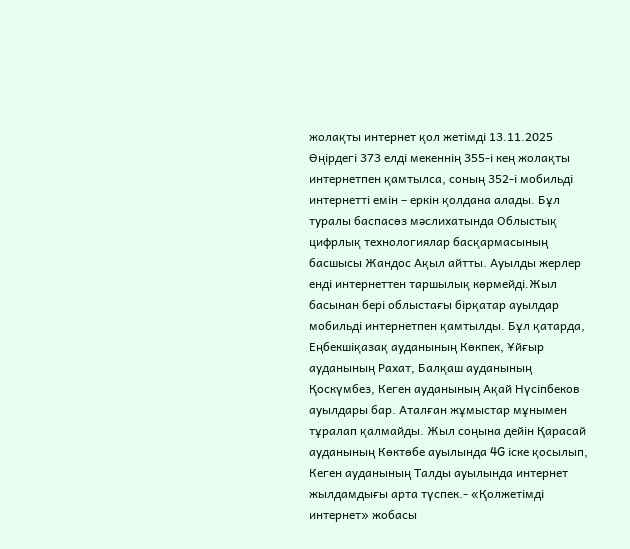жолақты интернет қол жетімді 13.11.2025
Өңірдегі 373 елді мекеннің 355-і кең жолақты интернетпен қамтылса, соның 352-і мобильді интернетті емін – еркін қолдана алады. Бұл туралы баспасөз мәслихатында Облыстық цифрлық технологиялар басқармасының басшысы Жандос Ақыл айтты. Ауылды жерлер енді интернеттен таршылық көрмейді.Жыл басынан бері облыстағы бірқатар ауылдар мобильді интернетпен қамтылды. Бұл қатарда, Еңбекшіқазақ ауданының Көкпек, Ұйғыр ауданының Рахат, Балқаш ауданының Қоскүмбез, Кеген ауданының Ақай Нүсіпбеков ауылдары бар. Аталған жұмыстар мұнымен тұралап қалмайды. Жыл соңына дейін Қарасай ауданының Көктөбе ауылында 4G іске қосылып, Кеген ауданының Талды ауылында интернет жылдамдығы арта түспек.- «Қолжетімді интернет» жобасы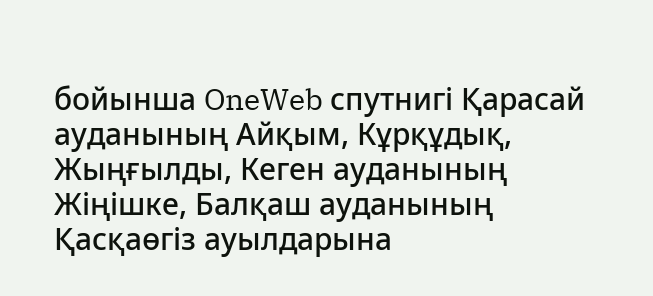бойынша OneWeb спутнигі Қарасай ауданының Айқым, Кұрқұдық, Жыңғылды, Кеген ауданының Жіңішке, Балқаш ауданының Қасқаөгіз ауылдарына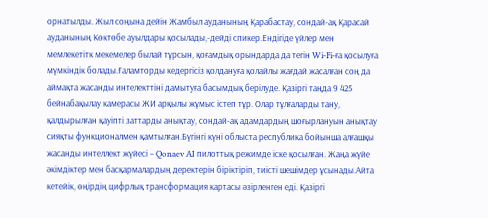орнатылды. Жыл соңына дейін Жамбыл ауданының Қарабастау, сондай-ақ Қарасай ауданының Көктөбе ауылдары қосылады,-дейді спикер.Ендігіде үйлер мен мемлекетітк мекемелер былай тұрсын, қоғамдық орындарда да тегін Wi-Fi-ға қосылуға мүмкіндік болады.Ғаламторды кедергісіз қолдануға қолайлы жағдай жасалған соң да аймақта жасанды интелекттіні дамытуға басымдық берілуде. Қазіргі таңда 9 425 бейнабақылау камерасы ЖИ арқылы жұмыс істеп тұр. Олар тұлғаларды тану, қалдырылған қауіпті заттарды анықтау, сондай-ақ адамдардың шоғырлануын анықтау сияқты функционалмен қамтылған.Бүгінгі күні облыста республика бойынша алғашқы жасанды интеллект жүйесі – Qonaev AI пилоттық режимде іске қосылған. Жаңа жүйе әкімдіктер мен басқармалардың деректерін біріктіріп, тиісті шешімдер ұсынады.Айта кетейік, өңірдің цифрлық трансформация картасы әзірленген еді. Қазіргі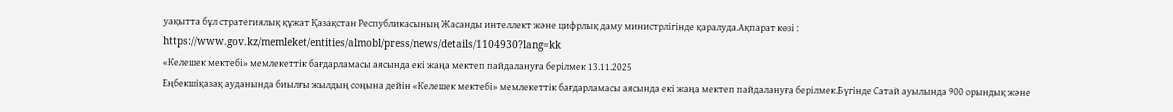уақытта бұл стратегиялық құжат Қазақстан Республикасының Жасанды интеллект және цифрлық даму министрлігінде қаралуда.Ақпарат көзі : https://www.gov.kz/memleket/entities/almobl/press/news/details/1104930?lang=kk
«Келешек мектебі» мемлекеттік бағдарламасы аясында екі жаңа мектеп пайдалануға берілмек 13.11.2025
Еңбекшіқазақ ауданында биылғы жылдың соңына дейін «Келешек мектебі» мемлекеттік бағдарламасы аясында екі жаңа мектеп пайдалануға берілмек.Бүгінде Сатай ауылында 900 орындық және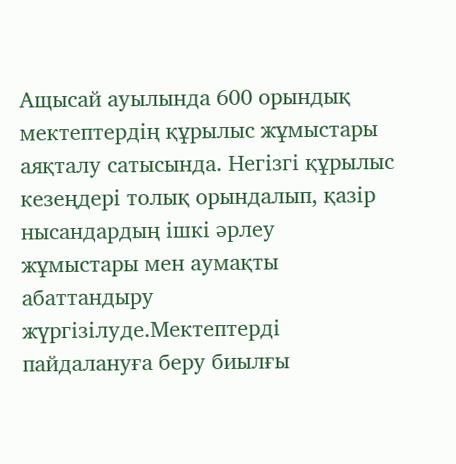Ащысай ауылында 600 орындық мектептердің құрылыс жұмыстары аяқталу сатысында. Негізгі құрылыс кезеңдері толық орындалып, қазір нысандардың ішкі әрлеу жұмыстары мен аумақты абаттандыру жүргізілуде.Мектептерді пайдалануға беру биылғы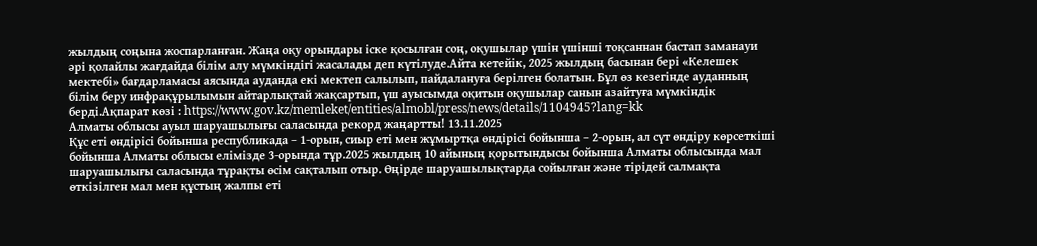жылдың соңына жоспарланған. Жаңа оқу орындары іске қосылған соң, оқушылар үшін үшінші тоқсаннан бастап заманауи әрі қолайлы жағдайда білім алу мүмкіндігі жасалады деп күтілуде.Айта кетейік, 2025 жылдың басынан бері «Келешек мектебі» бағдарламасы аясында ауданда екі мектеп салылып, пайдалануға берілген болатын. Бұл өз кезегінде ауданның білім беру инфрақұрылымын айтарлықтай жақсартып, үш ауысымда оқитын оқушылар санын азайтуға мүмкіндік берді.Ақпарат көзі : https://www.gov.kz/memleket/entities/almobl/press/news/details/1104945?lang=kk
Алматы облысы ауыл шаруашылығы саласында рекорд жаңартты! 13.11.2025
Құс еті өндірісі бойынша республикада – 1-орын, сиыр еті мен жұмыртқа өндірісі бойынша – 2-орын, ал сүт өндіру көрсеткіші бойынша Алматы облысы елімізде 3-орында тұр.2025 жылдың 10 айының қорытындысы бойынша Алматы облысында мал шаруашылығы саласында тұрақты өсім сақталып отыр. Өңірде шаруашылықтарда сойылған және тірідей салмақта өткізілген мал мен құстың жалпы еті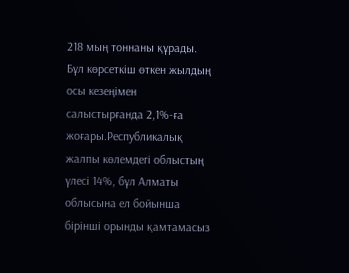218 мың тоннаны құрады. Бұл көрсеткіш өткен жылдың осы кезеңімен салыстырғанда 2,1%-ға жоғары.Республикалық жалпы көлемдегі облыстың үлесі 14%, бұл Алматы облысына ел бойынша бірінші орынды қамтамасыз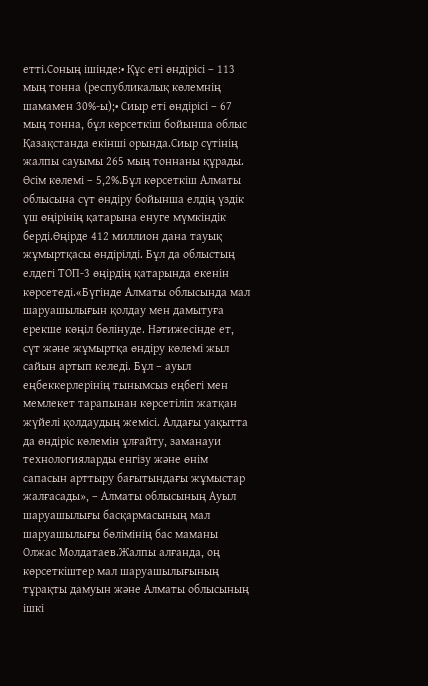етті.Соның ішінде:• Құс еті өндірісі – 113 мың тонна (республикалық көлемнің шамамен 30%-ы);• Сиыр еті өндірісі – 67 мың тонна, бұл көрсеткіш бойынша облыс Қазақстанда екінші орында.Сиыр сүтінің жалпы сауымы 265 мың тоннаны құрады. Өсім көлемі – 5,2%.Бұл көрсеткіш Алматы облысына сүт өндіру бойынша елдің үздік үш өңірінің қатарына енуге мүмкіндік берді.Өңірде 412 миллион дана тауық жұмыртқасы өндірілді. Бұл да облыстың елдегі ТОП-3 өңірдің қатарында екенін көрсетеді.«Бүгінде Алматы облысында мал шаруашылығын қолдау мен дамытуға ерекше көңіл бөлінуде. Нәтижесінде ет, сүт және жұмыртқа өндіру көлемі жыл сайын артып келеді. Бұл – ауыл еңбеккерлерінің тынымсыз еңбегі мен мемлекет тарапынан көрсетіліп жатқан жүйелі қолдаудың жемісі. Алдағы уақытта да өндіріс көлемін ұлғайту, заманауи технологияларды енгізу және өнім сапасын арттыру бағытындағы жұмыстар жалғасады», – Алматы облысының Ауыл шаруашылығы басқармасының мал шаруашылығы бөлімінің бас маманы Олжас Молдатаев.Жалпы алғанда, оң көрсеткіштер мал шаруашылығының тұрақты дамуын және Алматы облысының ішкі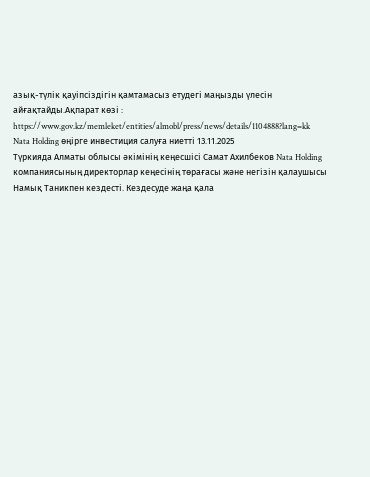азық-түлік қауіпсіздігін қамтамасыз етудегі маңызды үлесін айғақтайды.Ақпарат көзі : https://www.gov.kz/memleket/entities/almobl/press/news/details/1104888?lang=kk
Nata Holding өңірге инвестиция салуға ниетті 13.11.2025
Түркияда Алматы облысы әкімінің кеңесшісі Самат Ахилбеков Nata Holding компаниясының директорлар кеңесінің төрағасы және негізін қалаушысы Намық Таникпен кездесті. Кездесуде жаңа қала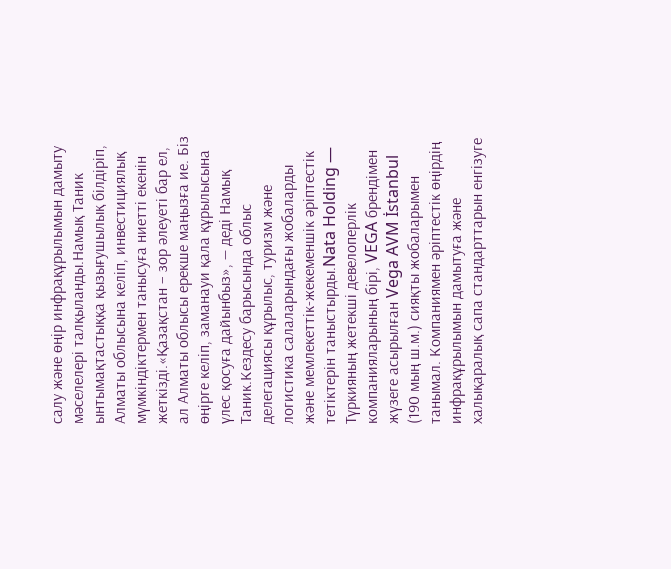салу және өңір инфрақұрылымын дамыту мәселелері талқыланды.Намық Таник ынтымақтастыққа қызығушылық білдіріп, Алматы облысына келіп, инвестициялық мүмкіндіктермен танысуға ниетті екенін жеткізді.«Қазақстан – зор әлеуеті бар ел, ал Алматы облысы ерекше маңызға ие. Біз өңірге келіп, заманауи қала құрылысына үлес қосуға дайынбыз», — деді Намық Таник.Кездесу барысында облыс делегациясы құрылыс, туризм және логистика салаларындағы жобаларды және мемлекеттік-жекеменшік әріптестік тетіктерін таныстырды.Nata Holding — Түркияның жетекші девелоперлік компанияларының бірі, VEGA брендімен жүзеге асырылған Vega AVM İstanbul (190 мың ш.м.) сияқты жобаларымен танымал. Компаниямен әріптестік өңірдің инфрақұрылымын дамытуға және халықаралық сапа стандарттарын енгізуге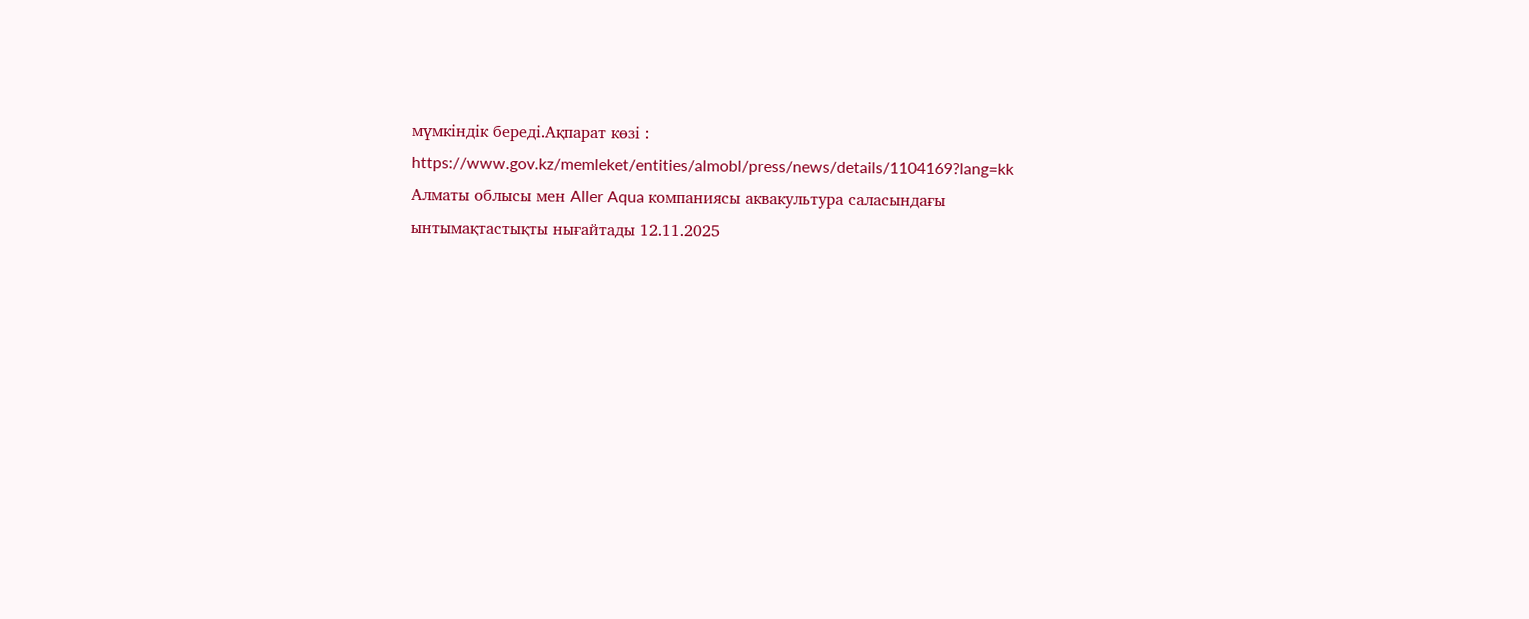мүмкіндік береді.Ақпарат көзі : https://www.gov.kz/memleket/entities/almobl/press/news/details/1104169?lang=kk
Алматы облысы мен Aller Aqua компаниясы аквакультура саласындағы ынтымақтастықты нығайтады 12.11.2025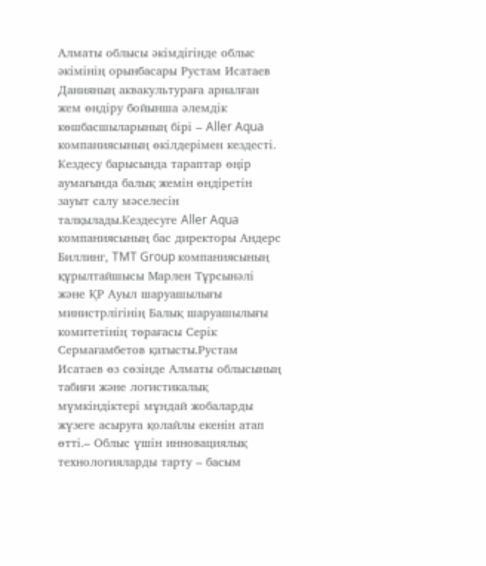Алматы облысы әкімдігінде облыс әкімінің орынбасары Рустам Исатаев Данияның аквакультураға арналған жем өндіру бойынша әлемдік көшбасшыларының бірі – Aller Aqua компаниясының өкілдерімен кездесті. Кездесу барысында тараптар өңір аумағында балық жемін өндіретін зауыт салу мәселесін талқылады.Кездесуге Aller Aqua компаниясының бас директоры Андерс Биллинг, TMT Group компаниясының құрылтайшысы Марлен Тұрсынәлі және ҚР Ауыл шаруашылығы министрлігінің Балық шаруашылығы комитетінің төрағасы Серік Сермағамбетов қатысты.Рустам Исатаев өз сөзінде Алматы облысының табиғи және логистикалық мүмкіндіктері мұндай жобаларды жүзеге асыруға қолайлы екенін атап өтті.– Облыс үшін инновациялық технологияларды тарту – басым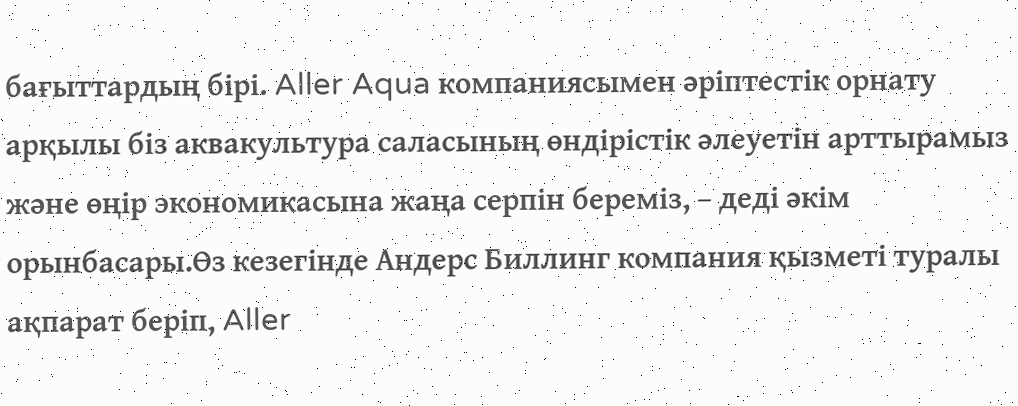бағыттардың бірі. Aller Aqua компаниясымен әріптестік орнату арқылы біз аквакультура саласының өндірістік әлеуетін арттырамыз және өңір экономикасына жаңа серпін береміз, – деді әкім орынбасары.Өз кезегінде Андерс Биллинг компания қызметі туралы ақпарат беріп, Aller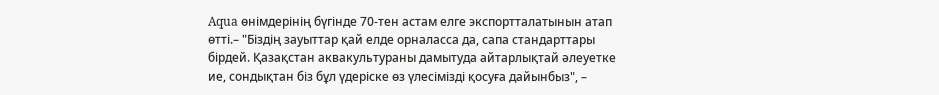Aqua өнімдерінің бүгінде 70-тен астам елге экспортталатынын атап өтті.– "Біздің зауыттар қай елде орналасса да, сапа стандарттары бірдей. Қазақстан аквакультураны дамытуда айтарлықтай әлеуетке ие, сондықтан біз бұл үдеріске өз үлесімізді қосуға дайынбыз", –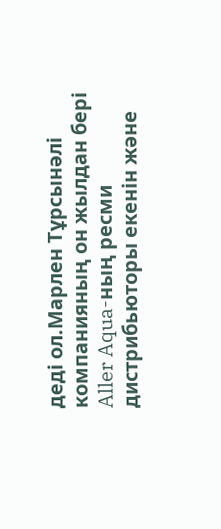деді ол.Марлен Тұрсынәлі компанияның он жылдан бері Aller Aqua-ның ресми дистрибьюторы екенін және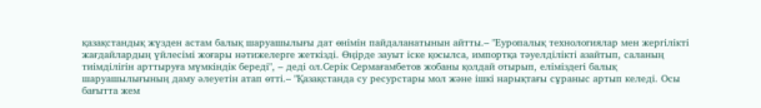қазақстандық жүзден астам балық шаруашылығы дат өнімін пайдаланатынын айтты.– "Еуропалық технологиялар мен жергілікті жағдайлардың үйлесімі жоғары нәтижелерге жеткізді. Өңірде зауыт іске қосылса, импортқа тәуелділікті азайтып, саланың тиімділігін арттыруға мүмкіндік береді", – деді ол.Серік Сермағамбетов жобаны қолдай отырып, еліміздегі балық шаруашылығының даму әлеуетін атап өтті.– "Қазақстанда су ресурстары мол және ішкі нарықтағы сұраныс артып келеді. Осы бағытта жем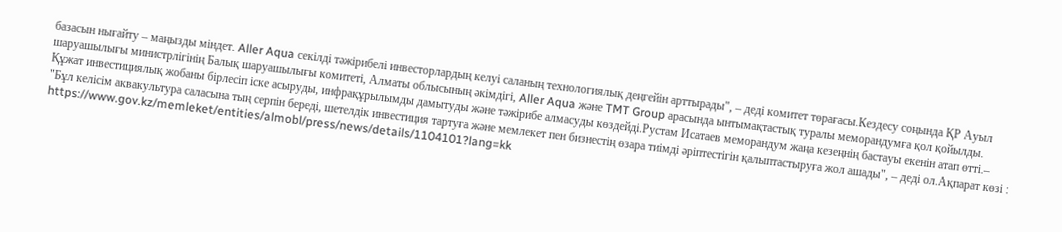базасын нығайту – маңызды міндет. Aller Aqua секілді тәжірибелі инвесторлардың келуі саланың технологиялық деңгейін арттырады", – деді комитет төрағасы.Кездесу соңында ҚР Ауыл шаруашылығы министрлігінің Балық шаруашылығы комитеті, Алматы облысының әкімдігі, Aller Aqua және TMT Group арасында ынтымақтастық туралы меморандумға қол қойылды. Құжат инвестициялық жобаны бірлесіп іске асыруды, инфрақұрылымды дамытуды және тәжірибе алмасуды көздейді.Рустам Исатаев меморандум жаңа кезеңнің бастауы екенін атап өтті.– "Бұл келісім аквакультура саласына тың серпін береді, шетелдік инвестиция тартуға және мемлекет пен бизнестің өзара тиімді әріптестігін қалыптастыруға жол ашады", – деді ол.Ақпарат көзі : https://www.gov.kz/memleket/entities/almobl/press/news/details/1104101?lang=kk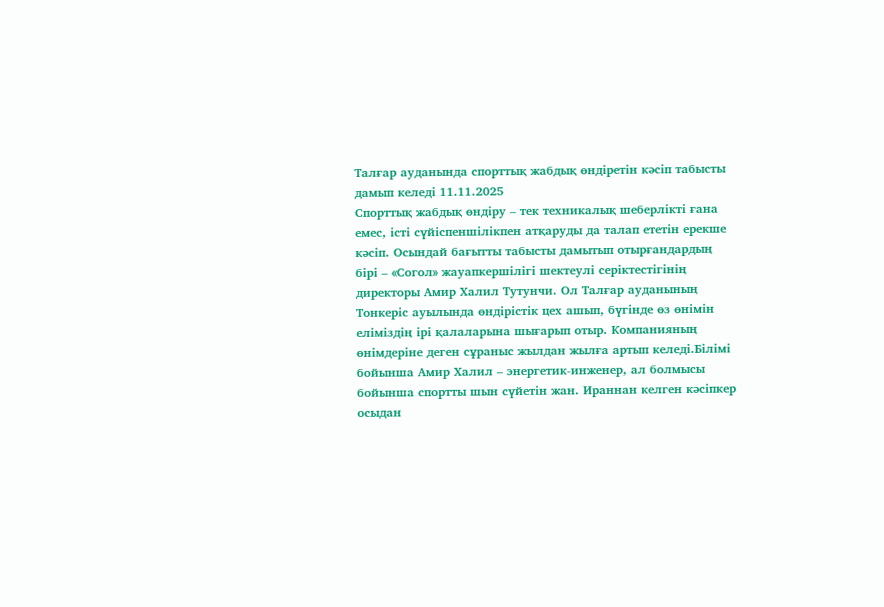Талғар ауданында спорттық жабдық өндіретін кәсіп табысты дамып келеді 11.11.2025
Спорттық жабдық өндіру – тек техникалық шеберлікті ғана емес, істі сүйіспеншілікпен атқаруды да талап ететін ерекше кәсіп. Осындай бағытты табысты дамытып отырғандардың бірі – «Согол» жауапкершілігі шектеулі серіктестігінің директоры Амир Халил Тутунчи. Ол Талғар ауданының Тонкеріс ауылында өндірістік цех ашып, бүгінде өз өнімін еліміздің ірі қалаларына шығарып отыр. Компанияның өнімдеріне деген сұраныс жылдан жылға артып келеді.Білімі бойынша Амир Халил – энергетик-инженер, ал болмысы бойынша спортты шын сүйетін жан. Ираннан келген кәсіпкер осыдан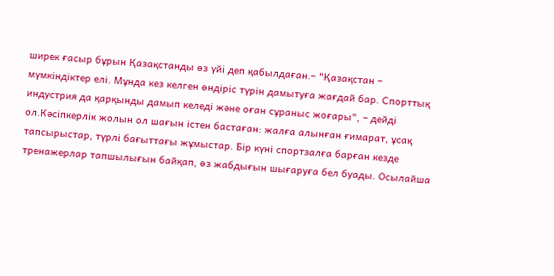ширек ғасыр бұрын Қазақстанды өз үйі деп қабылдаған.– "Қазақстан – мүмкіндіктер елі. Мұнда кез келген өндіріс түрін дамытуға жағдай бар. Спорттық индустрия да қарқынды дамып келеді және оған сұраныс жоғары", – дейді ол.Кәсіпкерлік жолын ол шағын істен бастаған: жалға алынған ғимарат, ұсақ тапсырыстар, түрлі бағыттағы жұмыстар. Бір күні спортзалға барған кезде тренажерлар тапшылығын байқап, өз жабдығын шығаруға бел буады. Осылайша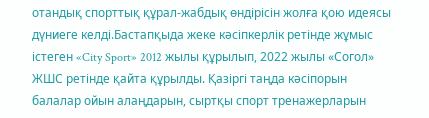отандық спорттық құрал-жабдық өндірісін жолға қою идеясы дүниеге келді.Бастапқыда жеке кәсіпкерлік ретінде жұмыс істеген «City Sport» 2012 жылы құрылып, 2022 жылы «Согол» ЖШС ретінде қайта құрылды. Қазіргі таңда кәсіпорын балалар ойын алаңдарын, сыртқы спорт тренажерларын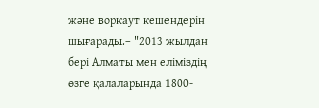және воркаут кешендерін шығарады.– "2013 жылдан бері Алматы мен еліміздің өзге қалаларында 1800-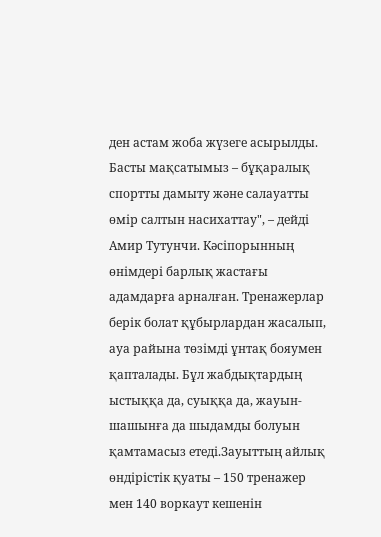ден астам жоба жүзеге асырылды. Басты мақсатымыз – бұқаралық спортты дамыту және салауатты өмір салтын насихаттау", – дейді Амир Тутунчи. Кәсіпорынның өнімдері барлық жастағы адамдарға арналған. Тренажерлар берік болат құбырлардан жасалып, ауа райына төзімді ұнтақ бояумен қапталады. Бұл жабдықтардың ыстыққа да, суыққа да, жауын-шашынға да шыдамды болуын қамтамасыз етеді.Зауыттың айлық өндірістік қуаты – 150 тренажер мен 140 воркаут кешенін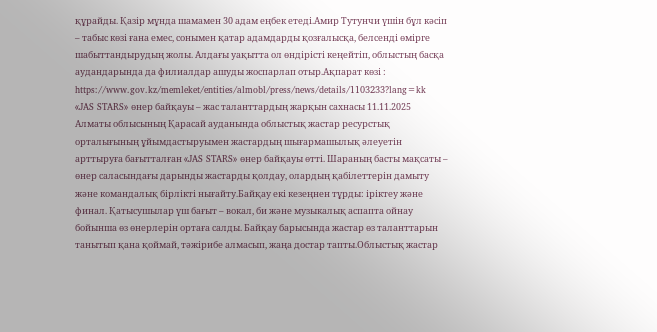құрайды. Қазір мұнда шамамен 30 адам еңбек етеді.Амир Тутунчи үшін бұл кәсіп – табыс көзі ғана емес, сонымен қатар адамдарды қозғалысқа, белсенді өмірге шабыттандырудың жолы. Алдағы уақытта ол өндірісті кеңейтіп, облыстың басқа аудандарында да филиалдар ашуды жоспарлап отыр.Ақпарат көзі : https://www.gov.kz/memleket/entities/almobl/press/news/details/1103233?lang=kk
«JAS STARS» өнер байқауы – жас таланттардың жарқын сахнасы 11.11.2025
Алматы облысының Қарасай ауданында облыстық жастар ресурстық орталығының ұйымдастыруымен жастардың шығармашылық әлеуетін арттыруға бағытталған «JAS STARS» өнер байқауы өтті. Шараның басты мақсаты – өнер саласындағы дарынды жастарды қолдау, олардың қабілеттерін дамыту және командалық бірлікті нығайту.Байқау екі кезеңнен тұрды: іріктеу және финал. Қатысушылар үш бағыт – вокал, би және музыкалық аспапта ойнау бойынша өз өнерлерін ортаға салды. Байқау барысында жастар өз таланттарын танытып қана қоймай, тәжірибе алмасып, жаңа достар тапты.Облыстық жастар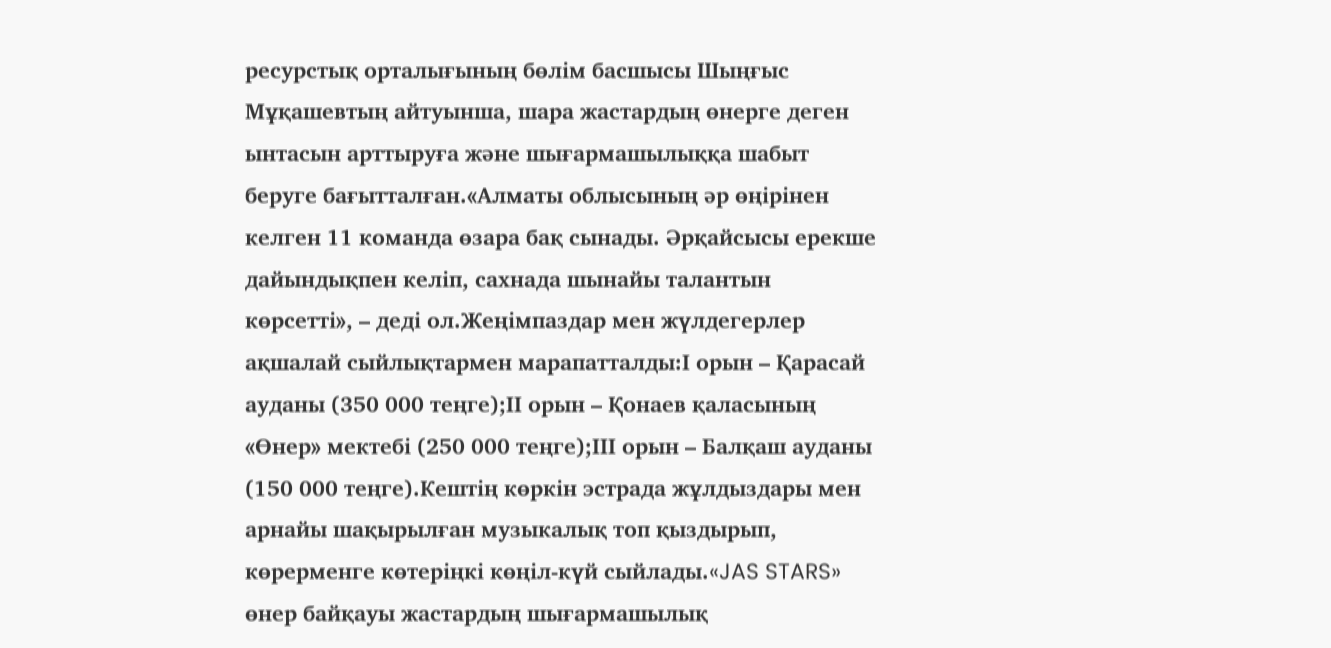ресурстық орталығының бөлім басшысы Шыңғыс Мұқашевтың айтуынша, шара жастардың өнерге деген ынтасын арттыруға және шығармашылыққа шабыт беруге бағытталған.«Алматы облысының әр өңірінен келген 11 команда өзара бақ сынады. Әрқайсысы ерекше дайындықпен келіп, сахнада шынайы талантын көрсетті», – деді ол.Жеңімпаздар мен жүлдегерлер ақшалай сыйлықтармен марапатталды:І орын – Қарасай ауданы (350 000 теңге);ІІ орын – Қонаев қаласының «Өнер» мектебі (250 000 теңге);ІІІ орын – Балқаш ауданы (150 000 теңге).Кештің көркін эстрада жұлдыздары мен арнайы шақырылған музыкалық топ қыздырып, көрерменге көтеріңкі көңіл-күй сыйлады.«JAS STARS» өнер байқауы жастардың шығармашылық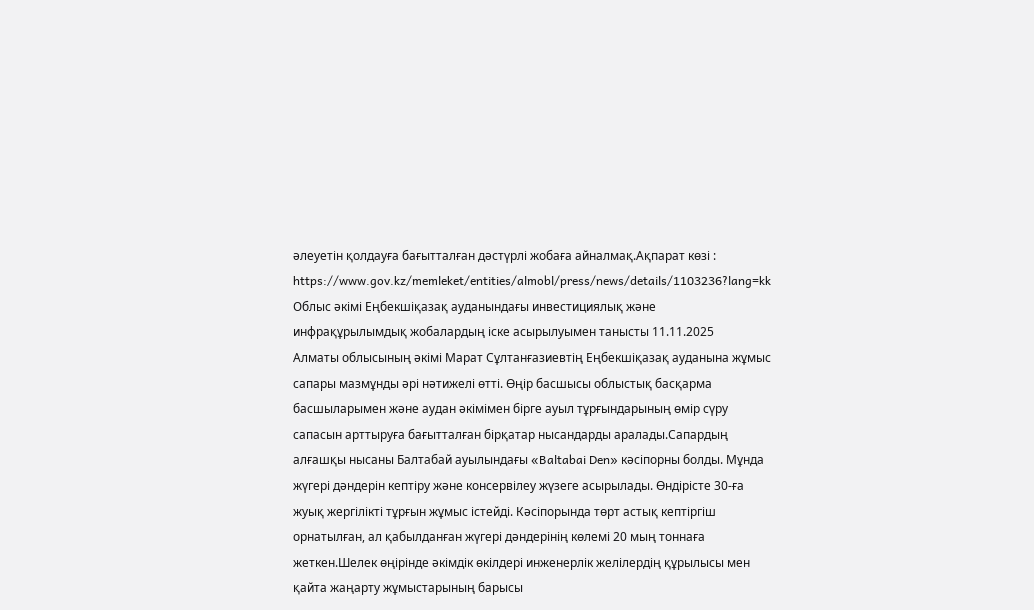әлеуетін қолдауға бағытталған дәстүрлі жобаға айналмақ.Ақпарат көзі : https://www.gov.kz/memleket/entities/almobl/press/news/details/1103236?lang=kk
Облыс әкімі Еңбекшіқазақ ауданындағы инвестициялық және инфрақұрылымдық жобалардың іске асырылуымен танысты 11.11.2025
Алматы облысының әкімі Марат Сұлтанғазиевтің Еңбекшіқазақ ауданына жұмыс сапары мазмұнды әрі нәтижелі өтті. Өңір басшысы облыстық басқарма басшыларымен және аудан әкімімен бірге ауыл тұрғындарының өмір сүру сапасын арттыруға бағытталған бірқатар нысандарды аралады.Сапардың алғашқы нысаны Балтабай ауылындағы «Baltabai Den» кәсіпорны болды. Мұнда жүгері дәндерін кептіру және консервілеу жүзеге асырылады. Өндірісте 30-ға жуық жергілікті тұрғын жұмыс істейді. Кәсіпорында төрт астық кептіргіш орнатылған, ал қабылданған жүгері дәндерінің көлемі 20 мың тоннаға жеткен.Шелек өңірінде әкімдік өкілдері инженерлік желілердің құрылысы мен қайта жаңарту жұмыстарының барысы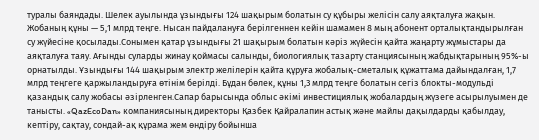туралы баяндады. Шелек ауылында ұзындығы 124 шақырым болатын су құбыры желісін салу аяқталуға жақын. Жобаның құны — 5,1 млрд теңге. Нысан пайдалануға берілгеннен кейін шамамен 8 мың абонент орталықтандырылған су жүйесіне қосылады.Сонымен қатар ұзындығы 21 шақырым болатын кәріз жүйесін қайта жаңарту жұмыстары да аяқталуға таяу. Ағынды суларды жинау қоймасы салынды, биологиялық тазарту станциясының жабдықтарының 95%-ы орнатылды. Ұзындығы 144 шақырым электр желілерін қайта құруға жобалық-сметалық құжаттама дайындалған, 1,7 млрд теңгеге қаржыландыруға өтінім берілді. Бұдан бөлек, құны 1,3 млрд теңге болатын сегіз блокты-модульді қазандық салу жобасы әзірленген.Сапар барысында облыс әкімі инвестициялық жобалардың жүзеге асырылуымен де танысты. «QazEcoDan» компаниясының директоры Қазбек Қайралапин астық және майлы дақылдарды қабылдау, кептіру, сақтау, сондай-ақ құрама жем өндіру бойынша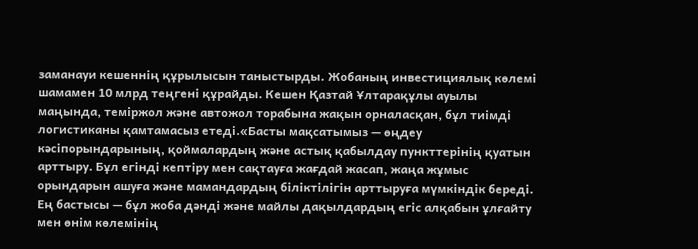заманауи кешеннің құрылысын таныстырды. Жобаның инвестициялық көлемі шамамен 10 млрд теңгені құрайды. Кешен Қазтай Ұлтарақұлы ауылы маңында, теміржол және автожол торабына жақын орналасқан, бұл тиімді логистиканы қамтамасыз етеді.«Басты мақсатымыз — өңдеу кәсіпорындарының, қоймалардың және астық қабылдау пункттерінің қуатын арттыру. Бұл егінді кептіру мен сақтауға жағдай жасап, жаңа жұмыс орындарын ашуға және мамандардың біліктілігін арттыруға мүмкіндік береді. Ең бастысы — бұл жоба дәнді және майлы дақылдардың егіс алқабын ұлғайту мен өнім көлемінің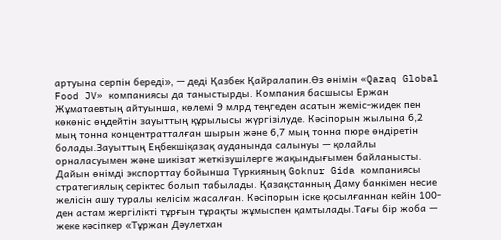артуына серпін береді», — деді Қазбек Қайралапин.Өз өнімін «Qazaq Global Food JV» компаниясы да таныстырды. Компания басшысы Ержан Жұматаевтың айтуынша, көлемі 9 млрд теңгеден асатын жеміс-жидек пен көкөніс өңдейтін зауыттың құрылысы жүргізілуде. Кәсіпорын жылына 6,2 мың тонна концентратталған шырын және 6,7 мың тонна пюре өндіретін болады.Зауыттың Еңбекшіқазақ ауданында салынуы — қолайлы орналасуымен және шикізат жеткізушілерге жақындығымен байланысты. Дайын өнімді экспорттау бойынша Түркияның Goknur Gida компаниясы стратегиялық серіктес болып табылады. Қазақстанның Даму банкімен несие желісін ашу туралы келісім жасалған. Кәсіпорын іске қосылғаннан кейін 100-ден астам жергілікті тұрғын тұрақты жұмыспен қамтылады.Тағы бір жоба — жеке кәсіпкер «Тұржан Дәулетхан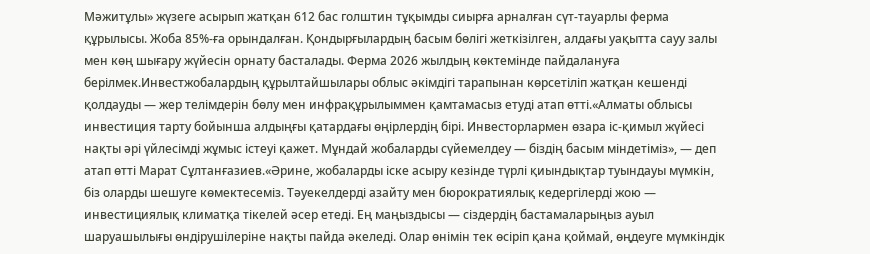Мәжитұлы» жүзеге асырып жатқан 612 бас голштин тұқымды сиырға арналған сүт-тауарлы ферма құрылысы. Жоба 85%-ға орындалған. Қондырғылардың басым бөлігі жеткізілген, алдағы уақытта сауу залы мен көң шығару жүйесін орнату басталады. Ферма 2026 жылдың көктемінде пайдалануға берілмек.Инвестжобалардың құрылтайшылары облыс әкімдігі тарапынан көрсетіліп жатқан кешенді қолдауды — жер телімдерін бөлу мен инфрақұрылыммен қамтамасыз етуді атап өтті.«Алматы облысы инвестиция тарту бойынша алдыңғы қатардағы өңірлердің бірі. Инвесторлармен өзара іс-қимыл жүйесі нақты әрі үйлесімді жұмыс істеуі қажет. Мұндай жобаларды сүйемелдеу — біздің басым міндетіміз», — деп атап өтті Марат Сұлтанғазиев.«Әрине, жобаларды іске асыру кезінде түрлі қиындықтар туындауы мүмкін, біз оларды шешуге көмектесеміз. Тәуекелдерді азайту мен бюрократиялық кедергілерді жою — инвестициялық климатқа тікелей әсер етеді. Ең маңыздысы — сіздердің бастамаларыңыз ауыл шаруашылығы өндірушілеріне нақты пайда әкеледі. Олар өнімін тек өсіріп қана қоймай, өңдеуге мүмкіндік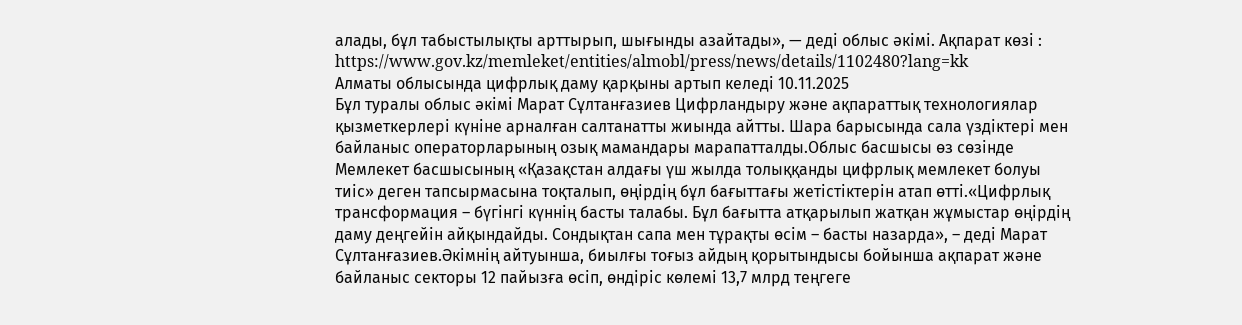алады, бұл табыстылықты арттырып, шығынды азайтады», — деді облыс әкімі. Ақпарат көзі : https://www.gov.kz/memleket/entities/almobl/press/news/details/1102480?lang=kk
Алматы облысында цифрлық даму қарқыны артып келеді 10.11.2025
Бұл туралы облыс әкімі Марат Сұлтанғазиев Цифрландыру және ақпараттық технологиялар қызметкерлері күніне арналған салтанатты жиында айтты. Шара барысында сала үздіктері мен байланыс операторларының озық мамандары марапатталды.Облыс басшысы өз сөзінде Мемлекет басшысының «Қазақстан алдағы үш жылда толыққанды цифрлық мемлекет болуы тиіс» деген тапсырмасына тоқталып, өңірдің бұл бағыттағы жетістіктерін атап өтті.«Цифрлық трансформация – бүгінгі күннің басты талабы. Бұл бағытта атқарылып жатқан жұмыстар өңірдің даму деңгейін айқындайды. Сондықтан сапа мен тұрақты өсім – басты назарда», – деді Марат Сұлтанғазиев.Әкімнің айтуынша, биылғы тоғыз айдың қорытындысы бойынша ақпарат және байланыс секторы 12 пайызға өсіп, өндіріс көлемі 13,7 млрд теңгеге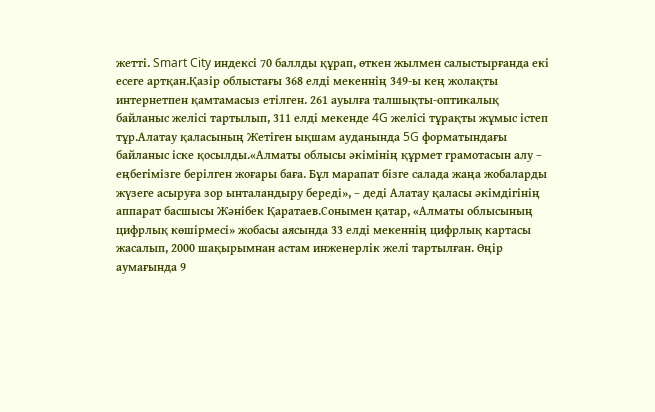жетті. Smart City индексі 70 баллды құрап, өткен жылмен салыстырғанда екі есеге артқан.Қазір облыстағы 368 елді мекеннің 349-ы кең жолақты интернетпен қамтамасыз етілген. 261 ауылға талшықты-оптикалық байланыс желісі тартылып, 311 елді мекенде 4G желісі тұрақты жұмыс істеп тұр.Алатау қаласының Жетіген ықшам ауданында 5G форматындағы байланыс іске қосылды.«Алматы облысы әкімінің құрмет грамотасын алу – еңбегімізге берілген жоғары баға. Бұл марапат бізге салада жаңа жобаларды жүзеге асыруға зор ынталандыру береді», – деді Алатау қаласы әкімдігінің аппарат басшысы Жәнібек Қаратаев.Сонымен қатар, «Алматы облысының цифрлық көшірмесі» жобасы аясында 33 елді мекеннің цифрлық картасы жасалып, 2000 шақырымнан астам инженерлік желі тартылған. Өңір аумағында 9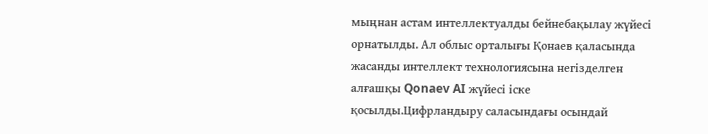мыңнан астам интеллектуалды бейнебақылау жүйесі орнатылды. Ал облыс орталығы Қонаев қаласында жасанды интеллект технологиясына негізделген алғашқы Qonaev AI жүйесі іске қосылды.Цифрландыру саласындағы осындай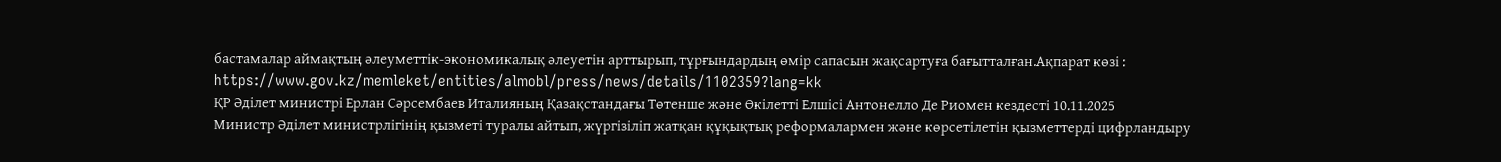бастамалар аймақтың әлеуметтік-экономикалық әлеуетін арттырып, тұрғындардың өмір сапасын жақсартуға бағытталған.Ақпарат көзі : https://www.gov.kz/memleket/entities/almobl/press/news/details/1102359?lang=kk
ҚР Әділет министрі Ерлан Сәрсембаев Италияның Қазақстандағы Төтенше және Өкілетті Елшісі Антонелло Де Риомен кездесті 10.11.2025
Министр Әділет министрлігінің қызметі туралы айтып, жүргізіліп жатқан құқықтық реформалармен және көрсетілетін қызметтерді цифрландыру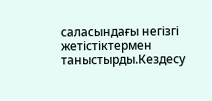саласындағы негізгі жетістіктермен таныстырды.Кездесу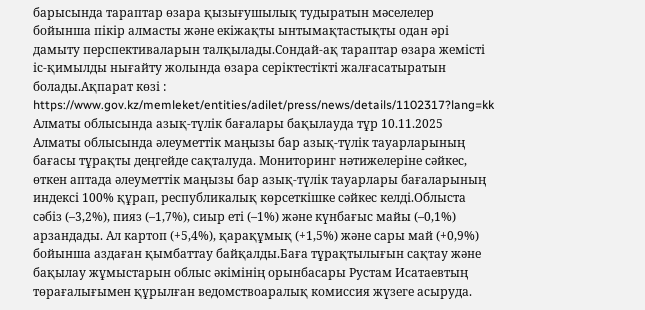барысында тараптар өзара қызығушылық тудыратын мәселелер бойынша пікір алмасты және екіжақты ынтымақтастықты одан әрі дамыту перспективаларын талқылады.Сондай-ақ тараптар өзара жемісті іс-қимылды нығайту жолында өзара серіктестікті жалғасатыратын болады.Ақпарат көзі : https://www.gov.kz/memleket/entities/adilet/press/news/details/1102317?lang=kk
Алматы облысында азық-түлік бағалары бақылауда тұр 10.11.2025
Алматы облысында әлеуметтік маңызы бар азық-түлік тауарларының бағасы тұрақты деңгейде сақталуда. Мониторинг нәтижелеріне сәйкес, өткен аптада әлеуметтік маңызы бар азық-түлік тауарлары бағаларының индексі 100% құрап, республикалық көрсеткішке сәйкес келді.Облыста сәбіз (–3,2%), пияз (–1,7%), сиыр еті (–1%) және күнбағыс майы (–0,1%) арзандады. Ал картоп (+5,4%), қарақұмық (+1,5%) және сары май (+0,9%) бойынша аздаған қымбаттау байқалды.Баға тұрақтылығын сақтау және бақылау жұмыстарын облыс әкімінің орынбасары Рустам Исатаевтың төрағалығымен құрылған ведомствоаралық комиссия жүзеге асыруда.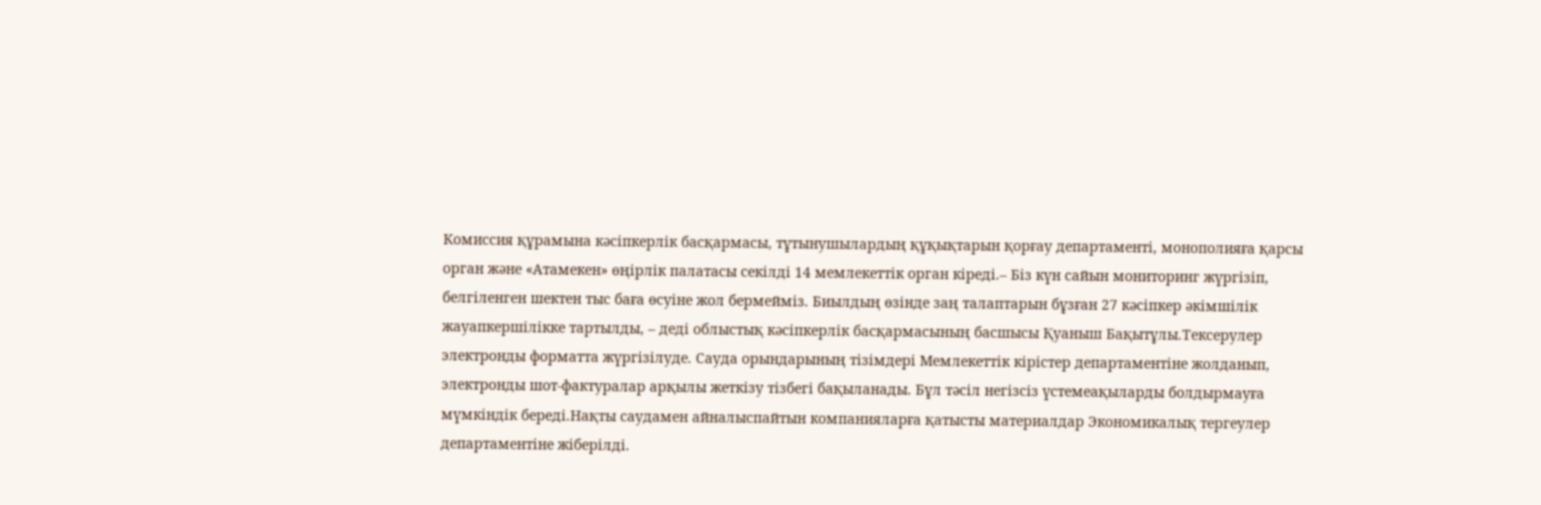Комиссия құрамына кәсіпкерлік басқармасы, тұтынушылардың құқықтарын қорғау департаменті, монополияға қарсы орган және «Атамекен» өңірлік палатасы секілді 14 мемлекеттік орган кіреді.– Біз күн сайын мониторинг жүргізіп, белгіленген шектен тыс баға өсуіне жол бермейміз. Биылдың өзінде заң талаптарын бұзған 27 кәсіпкер әкімшілік жауапкершілікке тартылды, – деді облыстық кәсіпкерлік басқармасының басшысы Қуаныш Бақытұлы.Тексерулер электронды форматта жүргізілуде. Сауда орындарының тізімдері Мемлекеттік кірістер департаментіне жолданып, электронды шот-фактуралар арқылы жеткізу тізбегі бақыланады. Бұл тәсіл негізсіз үстемеақыларды болдырмауға мүмкіндік береді.Нақты саудамен айналыспайтын компанияларға қатысты материалдар Экономикалық тергеулер департаментіне жіберілді.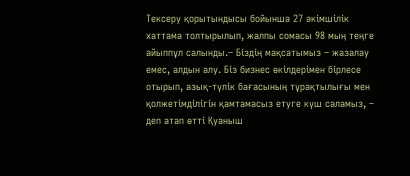Тексеру қорытындысы бойынша 27 әкімшілік хаттама толтырылып, жалпы сомасы 98 мың теңге айыппұл салынды.– Біздің мақсатымыз – жазалау емес, алдын алу. Біз бизнес өкілдерімен бірлесе отырып, азық-түлік бағасының тұрақтылығы мен қолжетімділігін қамтамасыз етуге күш саламыз, – деп атап өтті Қуаныш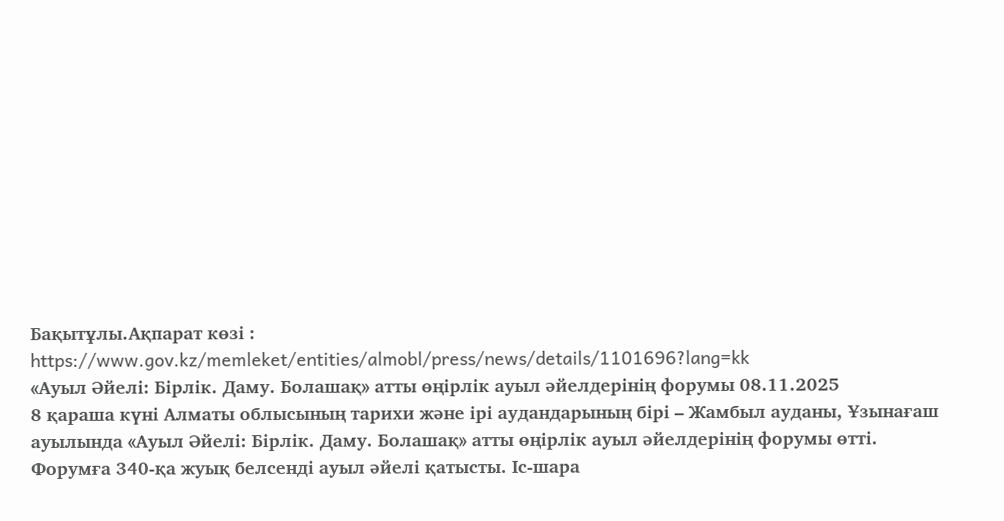Бақытұлы.Ақпарат көзі : https://www.gov.kz/memleket/entities/almobl/press/news/details/1101696?lang=kk
«Ауыл Әйелі: Бірлік. Даму. Болашақ» атты өңірлік ауыл әйелдерінің форумы 08.11.2025
8 қараша күні Алматы облысының тарихи және ірі аудандарының бірі – Жамбыл ауданы, Ұзынағаш ауылында «Ауыл Әйелі: Бірлік. Даму. Болашақ» атты өңірлік ауыл әйелдерінің форумы өтті. Форумға 340-қа жуық белсенді ауыл әйелі қатысты. Іс-шара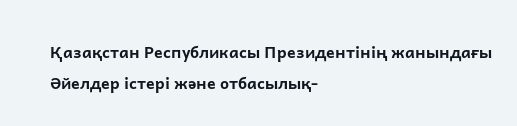Қазақстан Республикасы Президентінің жанындағы Әйелдер істері және отбасылық-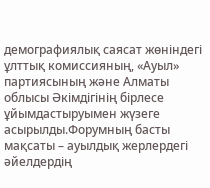демографиялық саясат жөніндегі ұлттық комиссияның, «Ауыл» партиясының және Алматы облысы Әкімдігінің бірлесе ұйымдастыруымен жүзеге асырылды.Форумның басты мақсаты – ауылдық жерлердегі әйелдердің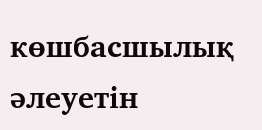көшбасшылық әлеуетін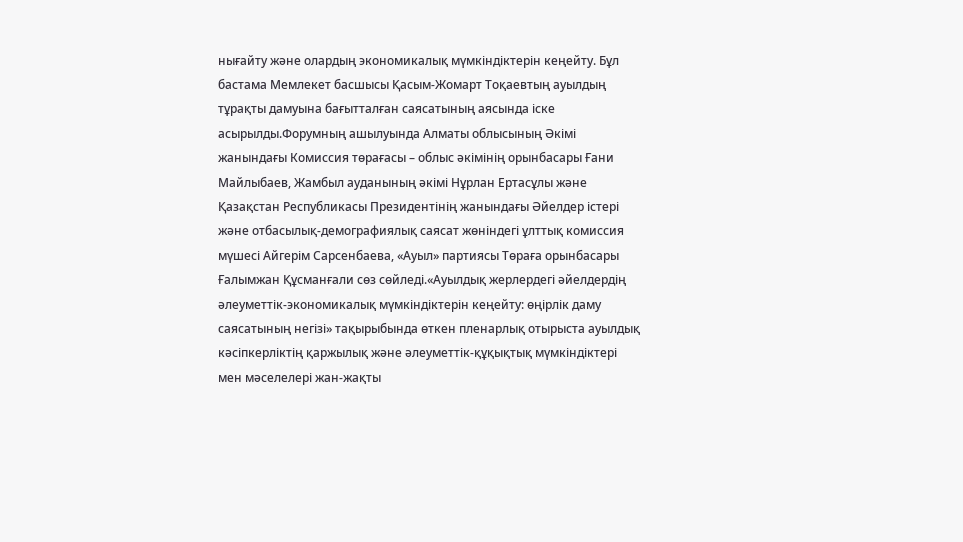нығайту және олардың экономикалық мүмкіндіктерін кеңейту. Бұл бастама Мемлекет басшысы Қасым-Жомарт Тоқаевтың ауылдың тұрақты дамуына бағытталған саясатының аясында іске асырылды.Форумның ашылуында Алматы облысының Әкімі жанындағы Комиссия төрағасы – облыс әкімінің орынбасары Ғани Майлыбаев, Жамбыл ауданының әкімі Нұрлан Ертасұлы және Қазақстан Республикасы Президентінің жанындағы Әйелдер істері және отбасылық-демографиялық саясат жөніндегі ұлттық комиссия мүшесі Айгерім Сарсенбаева, «Ауыл» партиясы Төраға орынбасары Ғалымжан Құсманғали сөз сөйледі.«Ауылдық жерлердегі әйелдердің әлеуметтік-экономикалық мүмкіндіктерін кеңейту: өңірлік даму саясатының негізі» тақырыбында өткен пленарлық отырыста ауылдық кәсіпкерліктің қаржылық және әлеуметтік-құқықтық мүмкіндіктері мен мәселелері жан-жақты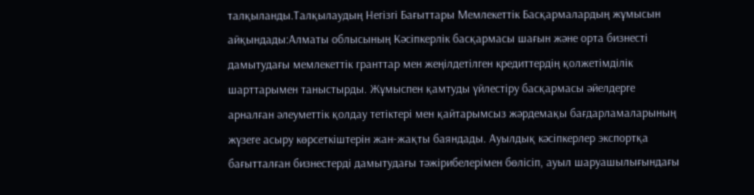талқыланды.Талқылаудың Негізгі Бағыттары Мемлекеттік Басқармалардың жұмысын айқындады:Алматы облысының Кәсіпкерлік басқармасы шағын және орта бизнесті дамытудағы мемлекеттік гранттар мен жеңілдетілген кредиттердің қолжетімділік шарттарымен таныстырды. Жұмыспен қамтуды үйлестіру басқармасы әйелдерге арналған әлеуметтік қолдау тетіктері мен қайтарымсыз жәрдемақы бағдарламаларының жүзеге асыру көрсеткіштерін жан-жақты баяндады. Ауылдық кәсіпкерлер экспортқа бағытталған бизнестерді дамытудағы тәжірибелерімен бөлісіп, ауыл шаруашылығындағы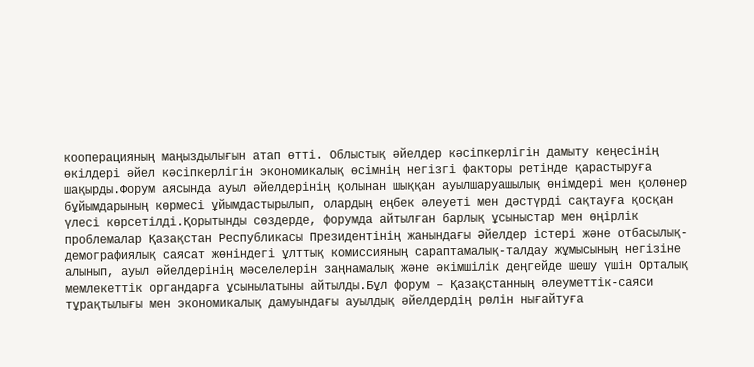кооперацияның маңыздылығын атап өтті. Облыстық әйелдер кәсіпкерлігін дамыту кеңесінің өкілдері әйел кәсіпкерлігін экономикалық өсімнің негізгі факторы ретінде қарастыруға шақырды.Форум аясында ауыл әйелдерінің қолынан шыққан ауылшаруашылық өнімдері мен қолөнер бұйымдарының көрмесі ұйымдастырылып, олардың еңбек әлеуеті мен дәстүрді сақтауға қосқан үлесі көрсетілді.Қорытынды сөздерде, форумда айтылған барлық ұсыныстар мен өңірлік проблемалар Қазақстан Республикасы Президентінің жанындағы Әйелдер істері және отбасылық-демографиялық саясат жөніндегі ұлттық комиссияның сараптамалық-талдау жұмысының негізіне алынып, ауыл әйелдерінің мәселелерін заңнамалық және әкімшілік деңгейде шешу үшін Орталық мемлекеттік органдарға ұсынылатыны айтылды.Бұл форум – Қазақстанның әлеуметтік-саяси тұрақтылығы мен экономикалық дамуындағы ауылдық әйелдердің рөлін нығайтуға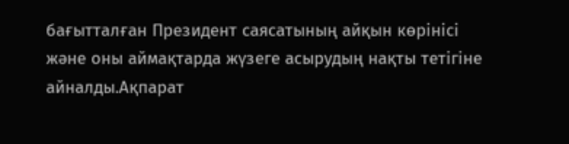бағытталған Президент саясатының айқын көрінісі және оны аймақтарда жүзеге асырудың нақты тетігіне айналды.Ақпарат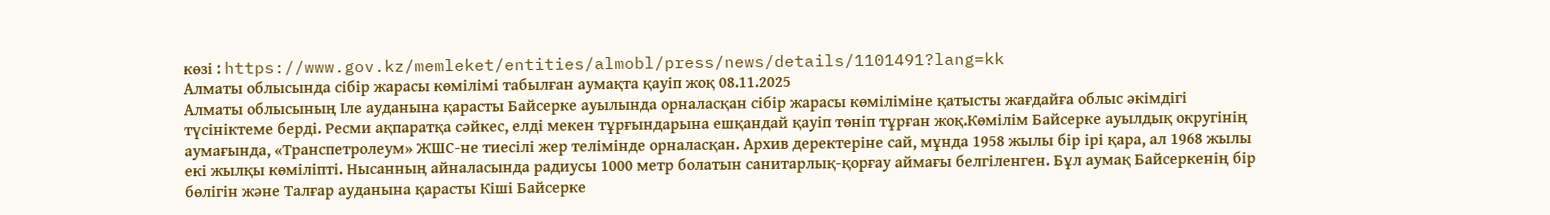көзі : https://www.gov.kz/memleket/entities/almobl/press/news/details/1101491?lang=kk
Алматы облысында сібір жарасы көмілімі табылған аумақта қауіп жоқ 08.11.2025
Алматы облысының Іле ауданына қарасты Байсерке ауылында орналасқан сібір жарасы көміліміне қатысты жағдайға облыс әкімдігі түсініктеме берді. Ресми ақпаратқа сәйкес, елді мекен тұрғындарына ешқандай қауіп төніп тұрған жоқ.Көмілім Байсерке ауылдық округінің аумағында, «Транспетролеум» ЖШС-не тиесілі жер телімінде орналасқан. Архив деректеріне сай, мұнда 1958 жылы бір ірі қара, ал 1968 жылы екі жылқы көміліпті. Нысанның айналасында радиусы 1000 метр болатын санитарлық-қорғау аймағы белгіленген. Бұл аумақ Байсеркенің бір бөлігін және Талғар ауданына қарасты Кіші Байсерке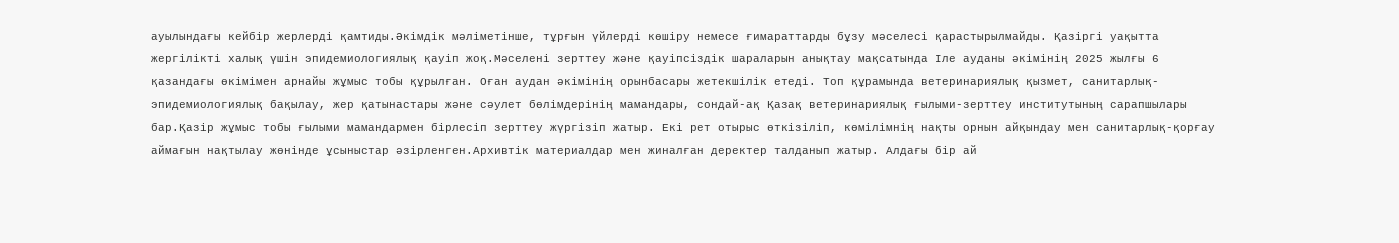ауылындағы кейбір жерлерді қамтиды.Әкімдік мәліметінше, тұрғын үйлерді көшіру немесе ғимараттарды бұзу мәселесі қарастырылмайды. Қазіргі уақытта жергілікті халық үшін эпидемиологиялық қауіп жоқ.Мәселені зерттеу және қауіпсіздік шараларын анықтау мақсатында Іле ауданы әкімінің 2025 жылғы 6 қазандағы өкімімен арнайы жұмыс тобы құрылған. Оған аудан әкімінің орынбасары жетекшілік етеді. Топ құрамында ветеринариялық қызмет, санитарлық-эпидемиологиялық бақылау, жер қатынастары және сәулет бөлімдерінің мамандары, сондай-ақ Қазақ ветеринариялық ғылыми-зерттеу институтының сарапшылары бар.Қазір жұмыс тобы ғылыми мамандармен бірлесіп зерттеу жүргізіп жатыр. Екі рет отырыс өткізіліп, көмілімнің нақты орнын айқындау мен санитарлық-қорғау аймағын нақтылау жөнінде ұсыныстар әзірленген.Архивтік материалдар мен жиналған деректер талданып жатыр. Алдағы бір ай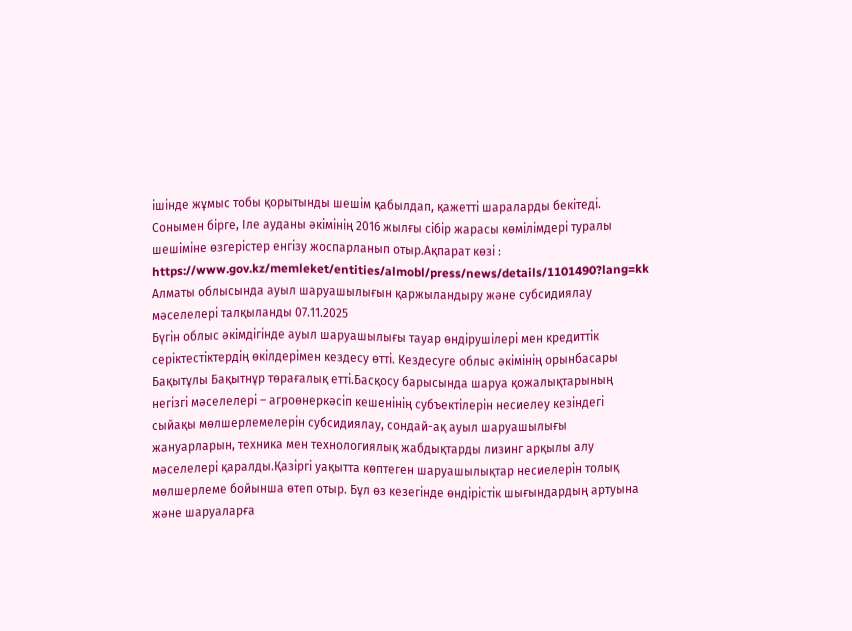ішінде жұмыс тобы қорытынды шешім қабылдап, қажетті шараларды бекітеді. Сонымен бірге, Іле ауданы әкімінің 2016 жылғы сібір жарасы көмілімдері туралы шешіміне өзгерістер енгізу жоспарланып отыр.Ақпарат көзі : https://www.gov.kz/memleket/entities/almobl/press/news/details/1101490?lang=kk
Алматы облысында ауыл шаруашылығын қаржыландыру және субсидиялау мәселелері талқыланды 07.11.2025
Бүгін облыс әкімдігінде ауыл шаруашылығы тауар өндірушілері мен кредиттік серіктестіктердің өкілдерімен кездесу өтті. Кездесуге облыс әкімінің орынбасары Бақытұлы Бақытнұр төрағалық етті.Басқосу барысында шаруа қожалықтарының негізгі мәселелері – агроөнеркәсіп кешенінің субъектілерін несиелеу кезіндегі сыйақы мөлшерлемелерін субсидиялау, сондай-ақ ауыл шаруашылығы жануарларын, техника мен технологиялық жабдықтарды лизинг арқылы алу мәселелері қаралды.Қазіргі уақытта көптеген шаруашылықтар несиелерін толық мөлшерлеме бойынша өтеп отыр. Бұл өз кезегінде өндірістік шығындардың артуына және шаруаларға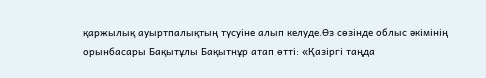қаржылық ауыртпалықтың түсуіне алып келуде.Өз сөзінде облыс әкімінің орынбасары Бақытұлы Бақытнұр атап өтті: «Қазіргі таңда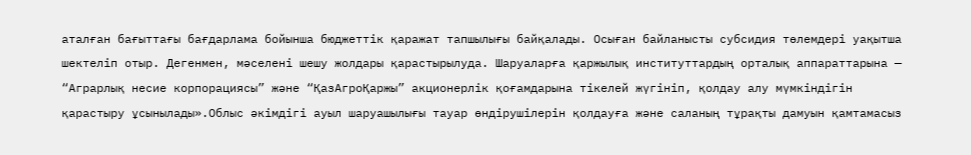аталған бағыттағы бағдарлама бойынша бюджеттік қаражат тапшылығы байқалады. Осыған байланысты субсидия төлемдері уақытша шектеліп отыр. Дегенмен, мәселені шешу жолдары қарастырылуда. Шаруаларға қаржылық институттардың орталық аппараттарына — “Аграрлық несие корпорациясы” және “ҚазАгроҚаржы” акционерлік қоғамдарына тікелей жүгініп, қолдау алу мүмкіндігін қарастыру ұсынылады».Облыс әкімдігі ауыл шаруашылығы тауар өндірушілерін қолдауға және саланың тұрақты дамуын қамтамасыз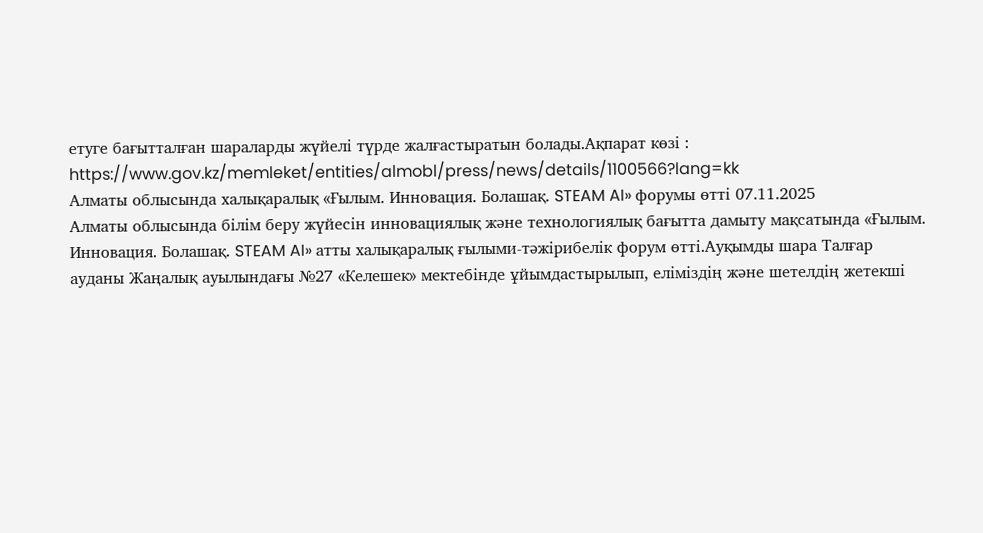етуге бағытталған шараларды жүйелі түрде жалғастыратын болады.Ақпарат көзі : https://www.gov.kz/memleket/entities/almobl/press/news/details/1100566?lang=kk
Алматы облысында халықаралық «Ғылым. Инновация. Болашақ. STEAM AI» форумы өтті 07.11.2025
Алматы облысында білім беру жүйесін инновациялық және технологиялық бағытта дамыту мақсатында «Ғылым. Инновация. Болашақ. STEAM AI» атты халықаралық ғылыми-тәжірибелік форум өтті.Ауқымды шара Талғар ауданы Жаңалық ауылындағы №27 «Келешек» мектебінде ұйымдастырылып, еліміздің және шетелдің жетекші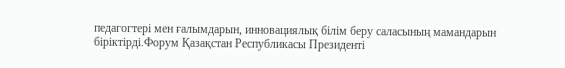педагогтері мен ғалымдарын, инновациялық білім беру саласының мамандарын біріктірді.Форум Қазақстан Республикасы Президенті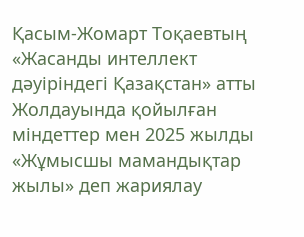Қасым-Жомарт Тоқаевтың «Жасанды интеллект дәуіріндегі Қазақстан» атты Жолдауында қойылған міндеттер мен 2025 жылды «Жұмысшы мамандықтар жылы» деп жариялау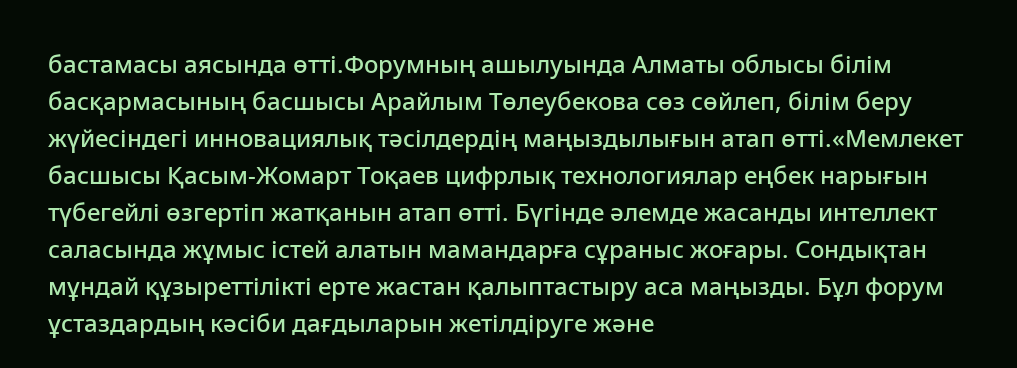бастамасы аясында өтті.Форумның ашылуында Алматы облысы білім басқармасының басшысы Арайлым Төлеубекова сөз сөйлеп, білім беру жүйесіндегі инновациялық тәсілдердің маңыздылығын атап өтті.«Мемлекет басшысы Қасым-Жомарт Тоқаев цифрлық технологиялар еңбек нарығын түбегейлі өзгертіп жатқанын атап өтті. Бүгінде әлемде жасанды интеллект саласында жұмыс істей алатын мамандарға сұраныс жоғары. Сондықтан мұндай құзыреттілікті ерте жастан қалыптастыру аса маңызды. Бұл форум ұстаздардың кәсіби дағдыларын жетілдіруге және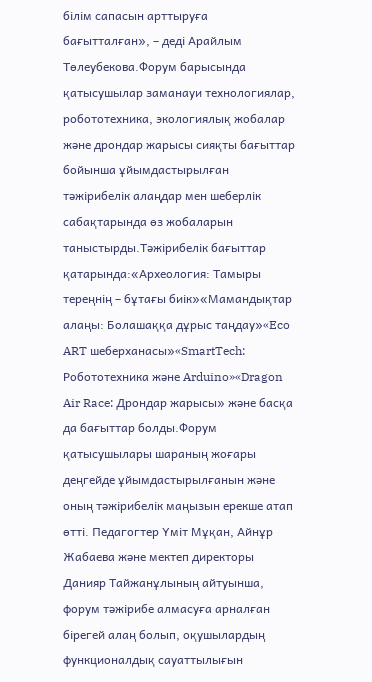білім сапасын арттыруға бағытталған», – деді Арайлым Төлеубекова.Форум барысында қатысушылар заманауи технологиялар, робототехника, экологиялық жобалар және дрондар жарысы сияқты бағыттар бойынша ұйымдастырылған тәжірибелік алаңдар мен шеберлік сабақтарында өз жобаларын таныстырды.Тәжірибелік бағыттар қатарында:«Археология: Тамыры тереңнің – бұтағы биік»«Мамандықтар алаңы: Болашаққа дұрыс таңдау»«Eco ART шеберханасы»«SmartTech: Робототехника және Arduino»«Dragon Air Race: Дрондар жарысы» және басқа да бағыттар болды.Форум қатысушылары шараның жоғары деңгейде ұйымдастырылғанын және оның тәжірибелік маңызын ерекше атап өтті. Педагогтер Үміт Мұқан, Айнұр Жабаева және мектеп директоры Данияр Тайжанұлының айтуынша, форум тәжірибе алмасуға арналған бірегей алаң болып, оқушылардың функционалдық сауаттылығын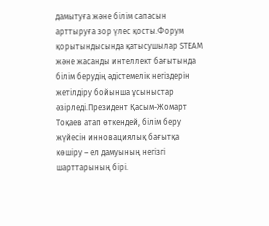дамытуға және білім сапасын арттыруға зор үлес қосты.Форум қорытындысында қатысушылар STEAM және жасанды интеллект бағытында білім берудің әдістемелік негіздерін жетілдіру бойынша ұсыныстар әзірледі.Президент Қасым-Жомарт Тоқаев атап өткендей, білім беру жүйесін инновациялық бағытқа көшіру – ел дамуының негізгі шарттарының бірі.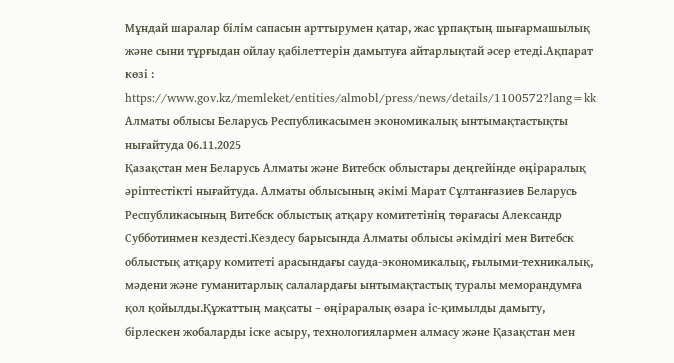Мұндай шаралар білім сапасын арттырумен қатар, жас ұрпақтың шығармашылық және сыни тұрғыдан ойлау қабілеттерін дамытуға айтарлықтай әсер етеді.Ақпарат көзі : https://www.gov.kz/memleket/entities/almobl/press/news/details/1100572?lang=kk
Алматы облысы Беларусь Республикасымен экономикалық ынтымақтастықты нығайтуда 06.11.2025
Қазақстан мен Беларусь Алматы және Витебск облыстары деңгейінде өңіраралық әріптестікті нығайтуда. Алматы облысының әкімі Марат Сұлтанғазиев Беларусь Республикасының Витебск облыстық атқару комитетінің төрағасы Александр Субботинмен кездесті.Кездесу барысында Алматы облысы әкімдігі мен Витебск облыстық атқару комитеті арасындағы сауда-экономикалық, ғылыми-техникалық, мәдени және гуманитарлық салалардағы ынтымақтастық туралы меморандумға қол қойылды.Құжаттың мақсаты – өңіраралық өзара іс-қимылды дамыту, бірлескен жобаларды іске асыру, технологиялармен алмасу және Қазақстан мен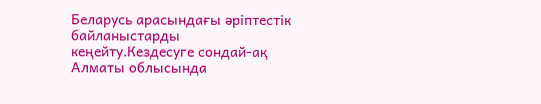Беларусь арасындағы әріптестік байланыстарды кеңейту.Кездесуге сондай-ақ Алматы облысында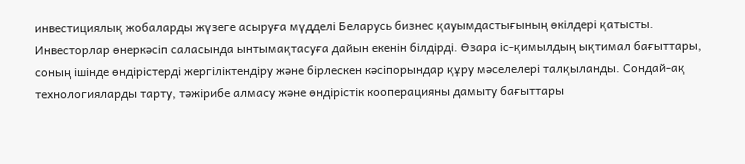инвестициялық жобаларды жүзеге асыруға мүдделі Беларусь бизнес қауымдастығының өкілдері қатысты. Инвесторлар өнеркәсіп саласында ынтымақтасуға дайын екенін білдірді. Өзара іс-қимылдың ықтимал бағыттары, соның ішінде өндірістерді жергіліктендіру және бірлескен кәсіпорындар құру мәселелері талқыланды. Сондай-ақ технологияларды тарту, тәжірибе алмасу және өндірістік кооперацияны дамыту бағыттары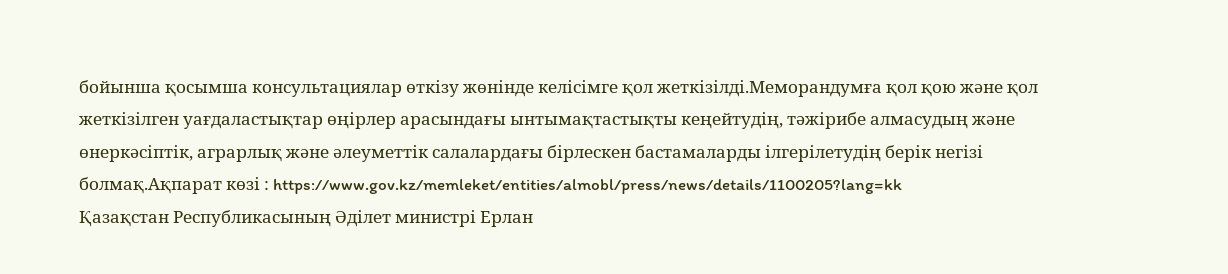бойынша қосымша консультациялар өткізу жөнінде келісімге қол жеткізілді.Меморандумға қол қою және қол жеткізілген уағдаластықтар өңірлер арасындағы ынтымақтастықты кеңейтудің, тәжірибе алмасудың және өнеркәсіптік, аграрлық және әлеуметтік салалардағы бірлескен бастамаларды ілгерілетудің берік негізі болмақ.Ақпарат көзі : https://www.gov.kz/memleket/entities/almobl/press/news/details/1100205?lang=kk
Қазақстан Республикасының Әділет министрі Ерлан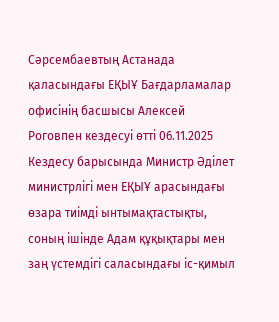Сәрсембаевтың Астанада қаласындағы ЕҚЫҰ Бағдарламалар офисінің басшысы Алексей Роговпен кездесуі өтті 06.11.2025
Кездесу барысында Министр Әділет министрлігі мен ЕҚЫҰ арасындағы өзара тиімді ынтымақтастықты, соның ішінде Адам құқықтары мен заң үстемдігі саласындағы іс-қимыл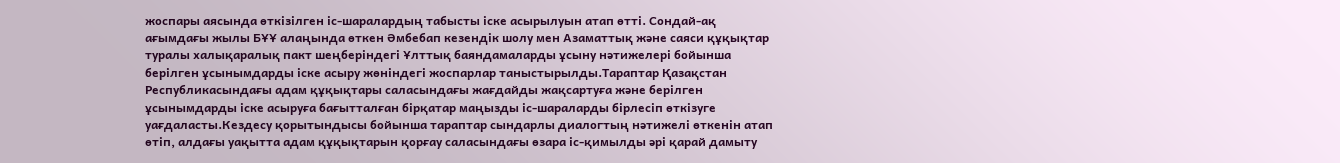жоспары аясында өткізілген іс-шаралардың табысты іске асырылуын атап өтті. Сондай-ақ ағымдағы жылы БҰҰ алаңында өткен Әмбебап кезендік шолу мен Азаматтық және саяси құқықтар туралы халықаралық пакт шеңберіндегі Ұлттық баяндамаларды ұсыну нәтижелері бойынша берілген ұсынымдарды іске асыру жөніндегі жоспарлар таныстырылды.Тараптар Қазақстан Республикасындағы адам құқықтары саласындағы жағдайды жақсартуға және берілген ұсынымдарды іске асыруға бағытталған бірқатар маңызды іс-шараларды бірлесіп өткізуге уағдаласты.Кездесу қорытындысы бойынша тараптар сындарлы диалогтың нәтижелі өткенін атап өтіп, алдағы уақытта адам құқықтарын қорғау саласындағы өзара іс-қимылды әрі қарай дамыту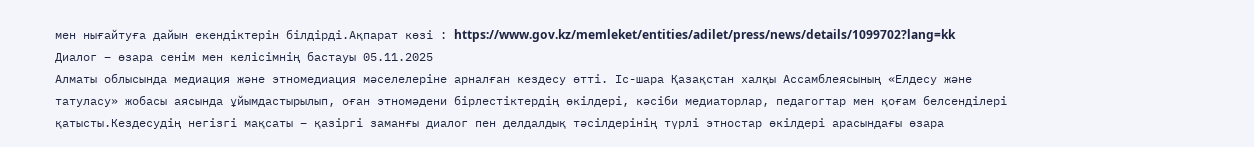мен нығайтуға дайын екендіктерін білдірді.Ақпарат көзі : https://www.gov.kz/memleket/entities/adilet/press/news/details/1099702?lang=kk
Диалог – өзара сенім мен келісімнің бастауы 05.11.2025
Алматы облысында медиация және этномедиация мәселелеріне арналған кездесу өтті. Іс-шара Қазақстан халқы Ассамблеясының «Елдесу және татуласу» жобасы аясында ұйымдастырылып, оған этномәдени бірлестіктердің өкілдері, кәсіби медиаторлар, педагогтар мен қоғам белсенділері қатысты.Кездесудің негізгі мақсаты – қазіргі заманғы диалог пен делдалдық тәсілдерінің түрлі этностар өкілдері арасындағы өзара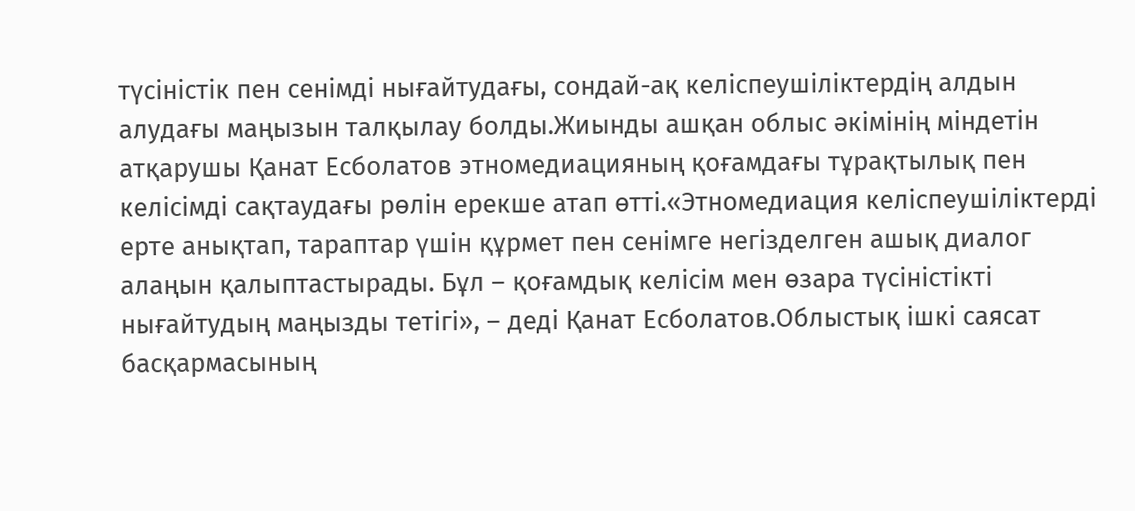түсіністік пен сенімді нығайтудағы, сондай-ақ келіспеушіліктердің алдын алудағы маңызын талқылау болды.Жиынды ашқан облыс әкімінің міндетін атқарушы Қанат Есболатов этномедиацияның қоғамдағы тұрақтылық пен келісімді сақтаудағы рөлін ерекше атап өтті.«Этномедиация келіспеушіліктерді ерте анықтап, тараптар үшін құрмет пен сенімге негізделген ашық диалог алаңын қалыптастырады. Бұл – қоғамдық келісім мен өзара түсіністікті нығайтудың маңызды тетігі», – деді Қанат Есболатов.Облыстық ішкі саясат басқармасының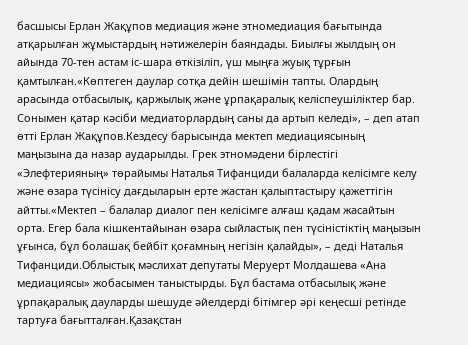басшысы Ерлан Жақұпов медиация және этномедиация бағытында атқарылған жұмыстардың нәтижелерін баяндады. Биылғы жылдың он айында 70-тен астам іс-шара өткізіліп, үш мыңға жуық тұрғын қамтылған.«Көптеген даулар сотқа дейін шешімін тапты. Олардың арасында отбасылық, қаржылық және ұрпақаралық келіспеушіліктер бар. Сонымен қатар кәсіби медиаторлардың саны да артып келеді», – деп атап өтті Ерлан Жақұпов.Кездесу барысында мектеп медиациясының маңызына да назар аударылды. Грек этномәдени бірлестігі «Элефтерияның» төрайымы Наталья Тифанциди балаларда келісімге келу және өзара түсінісу дағдыларын ерте жастан қалыптастыру қажеттігін айтты.«Мектеп – балалар диалог пен келісімге алғаш қадам жасайтын орта. Егер бала кішкентайынан өзара сыйластық пен түсіністіктің маңызын ұғынса, бұл болашақ бейбіт қоғамның негізін қалайды», – деді Наталья Тифанциди.Облыстық мәслихат депутаты Меруерт Молдашева «Ана медиациясы» жобасымен таныстырды. Бұл бастама отбасылық және ұрпақаралық дауларды шешуде әйелдерді бітімгер әрі кеңесші ретінде тартуға бағытталған.Қазақстан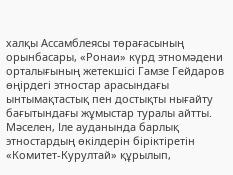халқы Ассамблеясы төрағасының орынбасары, «Ронаи» күрд этномәдени орталығының жетекшісі Гамзе Гейдаров өңірдегі этностар арасындағы ынтымақтастық пен достықты нығайту бағытындағы жұмыстар туралы айтты. Мәселен, Іле ауданында барлық этностардың өкілдерін біріктіретін «Комитет-Курултай» құрылып,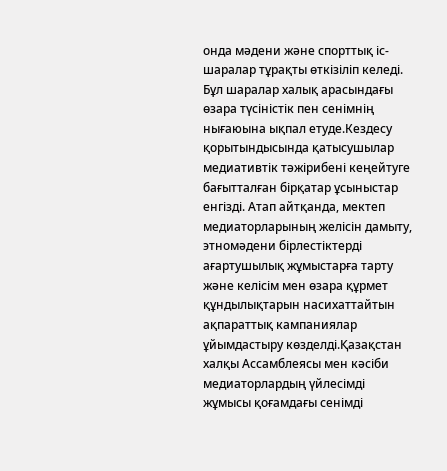онда мәдени және спорттық іс-шаралар тұрақты өткізіліп келеді. Бұл шаралар халық арасындағы өзара түсіністік пен сенімнің нығаюына ықпал етуде.Кездесу қорытындысында қатысушылар медиативтік тәжірибені кеңейтуге бағытталған бірқатар ұсыныстар енгізді. Атап айтқанда, мектеп медиаторларының желісін дамыту, этномәдени бірлестіктерді ағартушылық жұмыстарға тарту және келісім мен өзара құрмет құндылықтарын насихаттайтын ақпараттық кампаниялар ұйымдастыру көзделді.Қазақстан халқы Ассамблеясы мен кәсіби медиаторлардың үйлесімді жұмысы қоғамдағы сенімді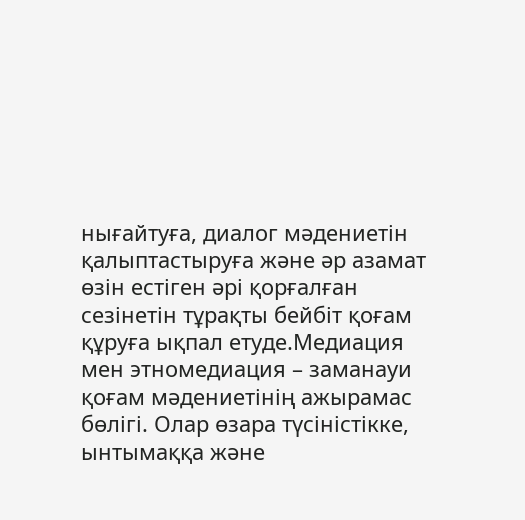нығайтуға, диалог мәдениетін қалыптастыруға және әр азамат өзін естіген әрі қорғалған сезінетін тұрақты бейбіт қоғам құруға ықпал етуде.Медиация мен этномедиация – заманауи қоғам мәдениетінің ажырамас бөлігі. Олар өзара түсіністікке, ынтымаққа және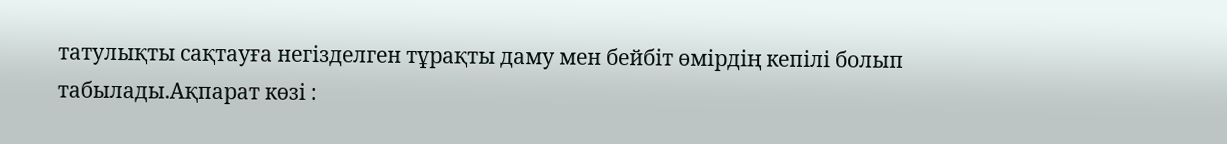татулықты сақтауға негізделген тұрақты даму мен бейбіт өмірдің кепілі болып табылады.Ақпарат көзі :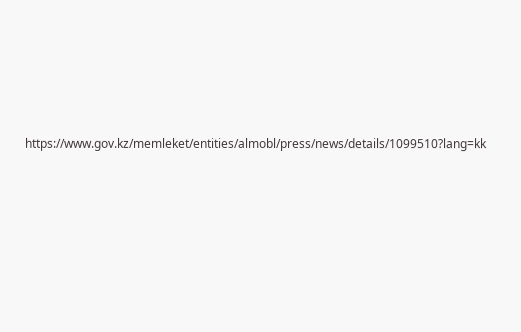https://www.gov.kz/memleket/entities/almobl/press/news/details/1099510?lang=kk